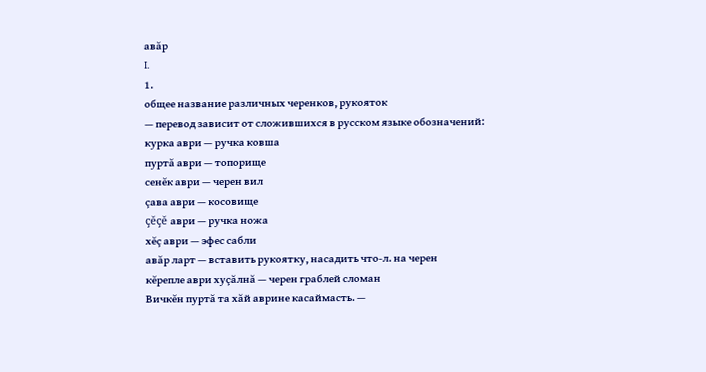авăр
I.
1.
общее название различных черенков, рукояток
— перевод зависит от сложившихся в русском языке обозначений:
курка аври — ручка ковша
пуртă аври — топорище
сенĕк аври — черен вил
çава аври — косовище
çĕçĕ аври — ручка ножа
хĕç аври — эфес сабли
авăр ларт — вставить рукоятку, насадить что-л. на черен
кĕрепле аври хуçăлнă — черен граблей сломан
Вичкĕн пуртă та хăй аврине касаймасть. —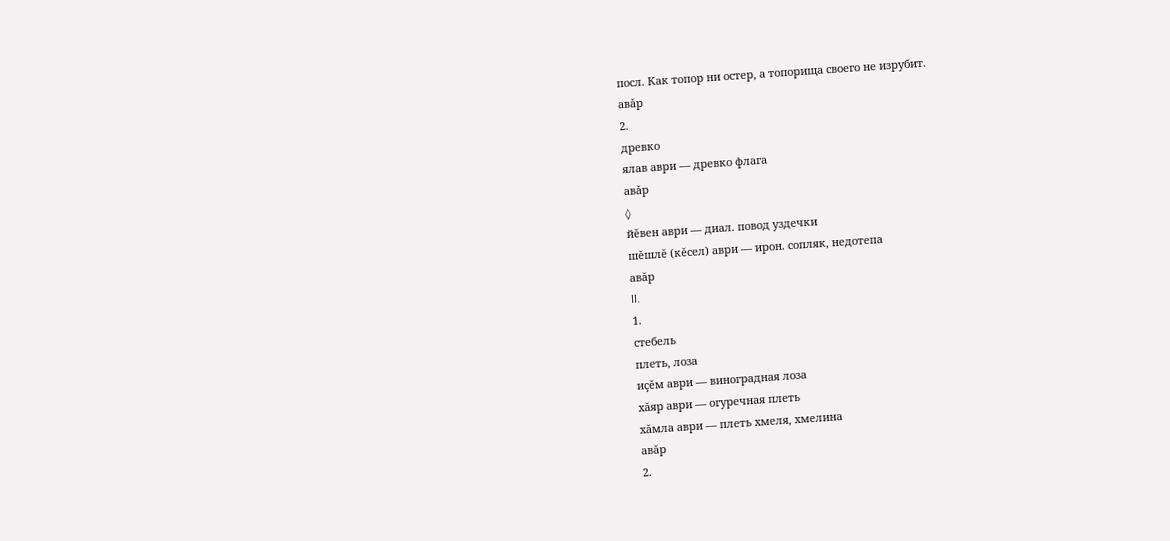посл. Как топор ни остер, а топорища своего не изрубит.
авăр
2.
древко
ялав аври — древко флага
авăр
◊
йĕвен аври — диал. повод уздечки
шĕшлĕ (кĕсел) аври — ирон. сопляк, недотепа
авăр
II.
1.
стебель
плеть, лоза
иçĕм аври — виноградная лоза
хăяр аври — огуречная плеть
хăмла аври — плеть хмеля, хмелина
авăр
2.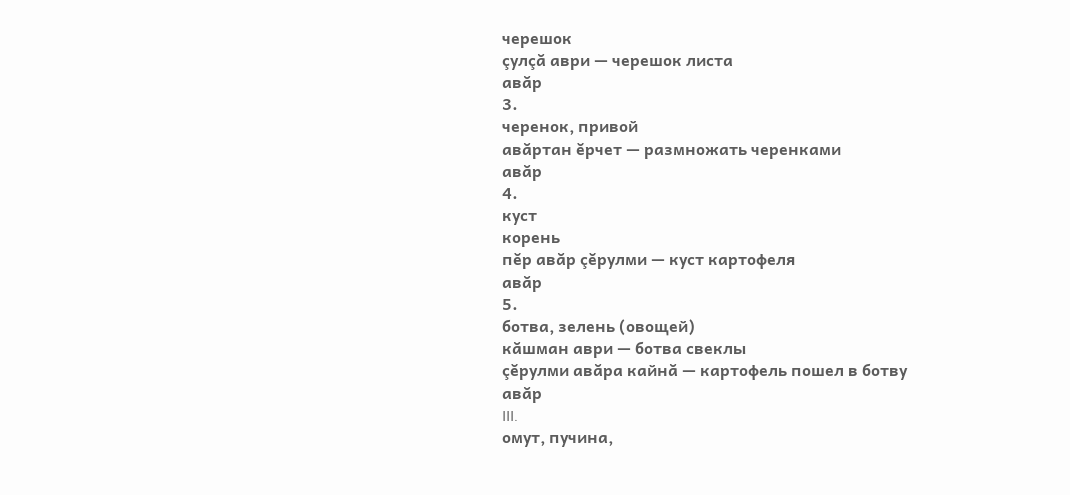черешок
çулçă аври — черешок листа
авăр
3.
черенок, привой
авăртан ĕрчет — размножать черенками
авăр
4.
куст
корень
пĕр авăр çĕрулми — куст картофеля
авăр
5.
ботва, зелень (овощей)
кăшман аври — ботва свеклы
çĕрулми авăра кайнă — картофель пошел в ботву
авăр
III.
омут, пучина,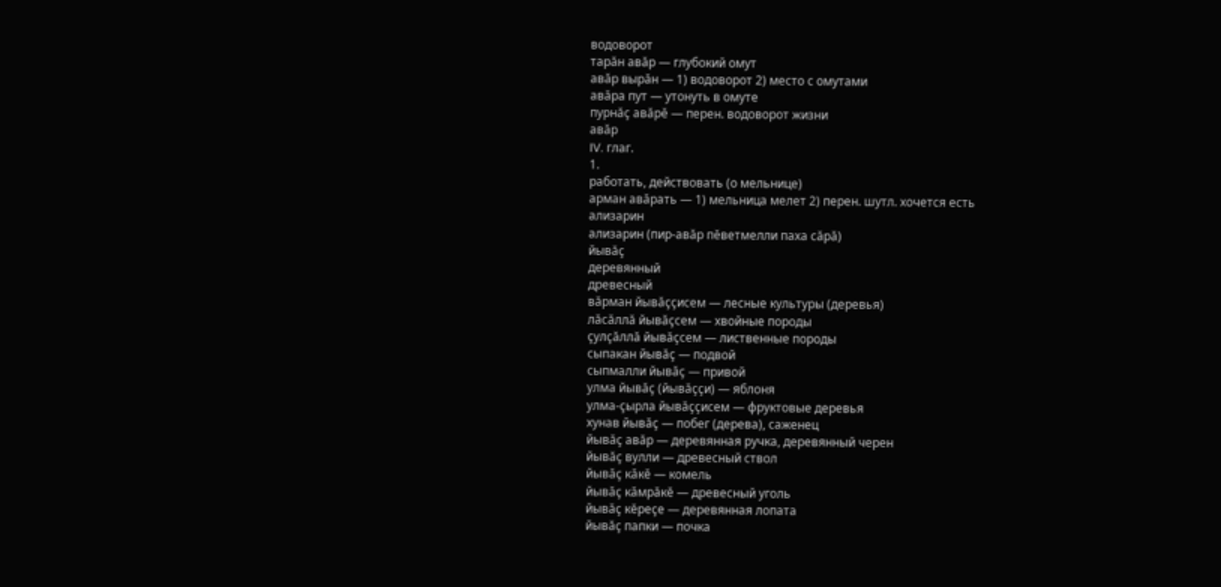водоворот
тарăн авăр — глубокий омут
авăр вырăн — 1) водоворот 2) место с омутами
авăра пут — утонуть в омуте
пурнăç авăрĕ — перен. водоворот жизни
авăр
IV. глаг.
1.
работать, действовать (о мельнице)
арман авăрать — 1) мельница мелет 2) перен. шутл. хочется есть
ализарин
ализарин (пир-авăр пĕветмелли паха сăрă)
йывăç
деревянный
древесный
вăрман йывăççисем — лесные культуры (деревья)
лăсăллă йывăçсем — хвойные породы
çулçăллă йывăçсем — лиственные породы
сыпакан йывăç — подвой
сыпмалли йывăç — привой
улма йывăç (йывăççи) — яблоня
улма-çырла йывăççисем — фруктовые деревья
хунав йывăç — побег (дерева), саженец
йывăç авăр — деревянная ручка, деревянный черен
йывăç вулли — древесный ствол
йывăç кăкĕ — комель
йывăç кăмрăкĕ — древесный уголь
йывăç кĕреçе — деревянная лопата
йывăç папки — почка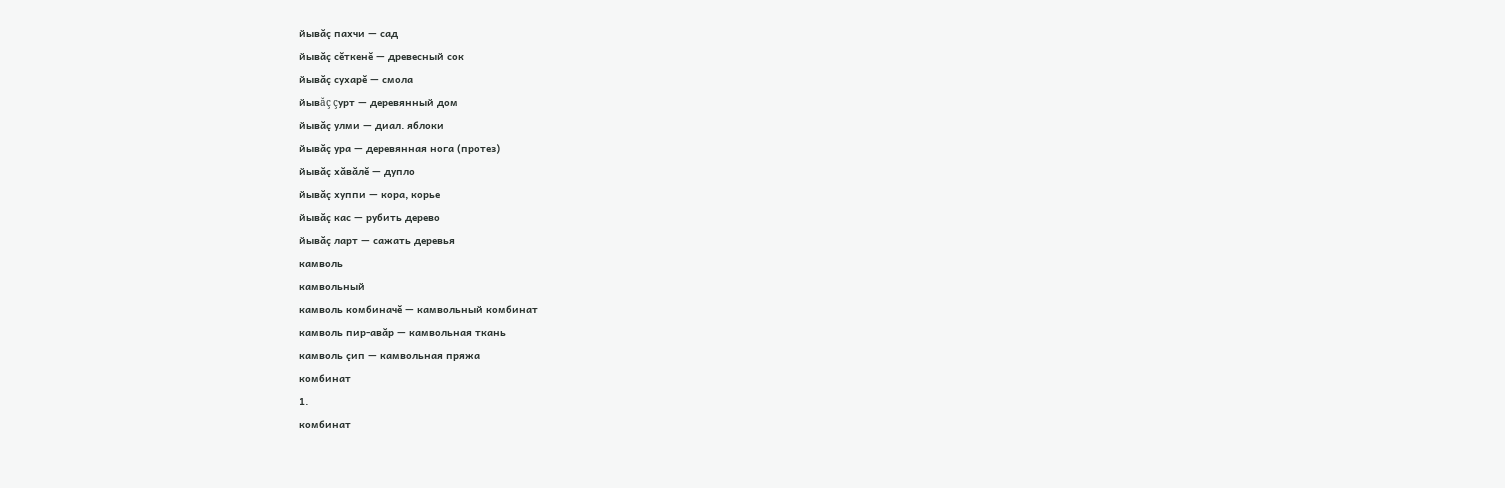йывăç пахчи — сад
йывăç сĕткенĕ — древесный сок
йывăç сухарĕ — смола
йывăç çурт — деревянный дом
йывăç улми — диал. яблоки
йывăç ура — деревянная нога (протез)
йывăç хăвăлĕ — дупло
йывăç хуппи — кора, корье
йывăç кас — рубить дерево
йывăç ларт — сажать деревья
камволь
камвольный
камволь комбиначĕ — камвольный комбинат
камволь пир-авăр — камвольная ткань
камволь çип — камвольная пряжа
комбинат
1.
комбинат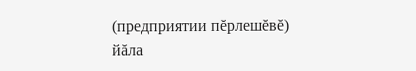(предприятии пĕрлешĕвĕ)
йăла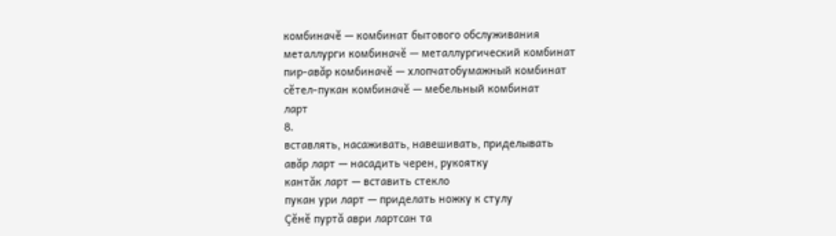комбиначĕ — комбинат бытового обслуживания
металлурги комбиначĕ — металлургический комбинат
пир-авăр комбиначĕ — хлопчатобумажный комбинат
сĕтел-пукан комбиначĕ — мебельный комбинат
ларт
8.
вставлять, насаживать, навешивать, приделывать
авăр ларт — насадить черен, рукоятку
кантăк ларт — вставить стекло
пукан ури ларт — приделать ножку к стулу
Çĕнĕ пуртă аври лартсан та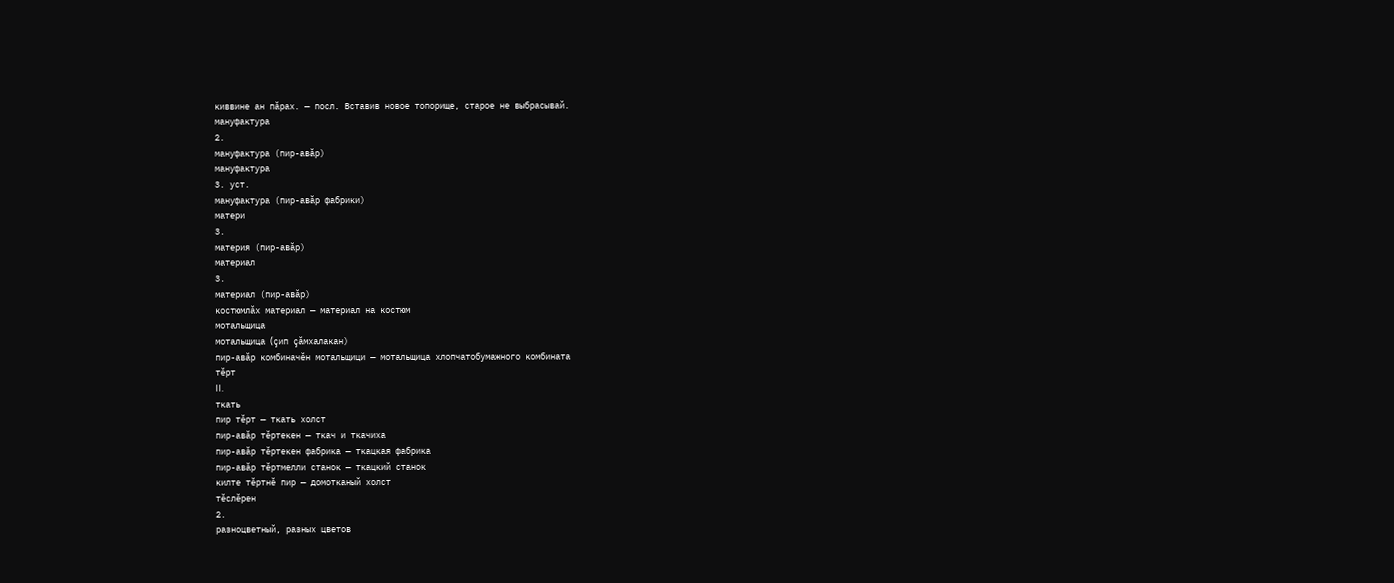киввине ан пăрах. — посл. Вставив новое топорище, старое не выбрасывай.
мануфактура
2.
мануфактура (пир-авăр)
мануфактура
3. уст.
мануфактура (пир-авăр фабрики)
матери
3.
материя (пир-авăр)
материал
3.
материал (пир-авăр)
костюмлăх материал — материал на костюм
мотальщица
мотальщица (çип çăмхалакан)
пир-авăр комбиначĕн мотальщици — мотальщица хлопчатобумажного комбината
тĕрт
II.
ткать
пир тĕрт — ткать холст
пир-авăр тĕртекен — ткач и ткачиха
пир-авăр тĕртекен фабрика — ткацкая фабрика
пир-авăр тĕртмелли станок — ткацкий станок
килте тĕртнĕ пир — домотканый холст
тĕслĕрен
2.
разноцветный, разных цветов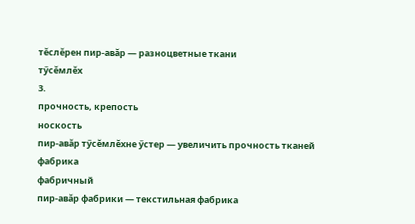тĕслĕрен пир-авăр — разноцветные ткани
тӳсĕмлĕх
3.
прочность, крепость
носкость
пир-авăр тӳсĕмлĕхне ӳстер — увеличить прочность тканей
фабрика
фабричный
пир-авăр фабрики — текстильная фабрика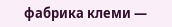фабрика клеми —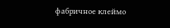фабричное клеймо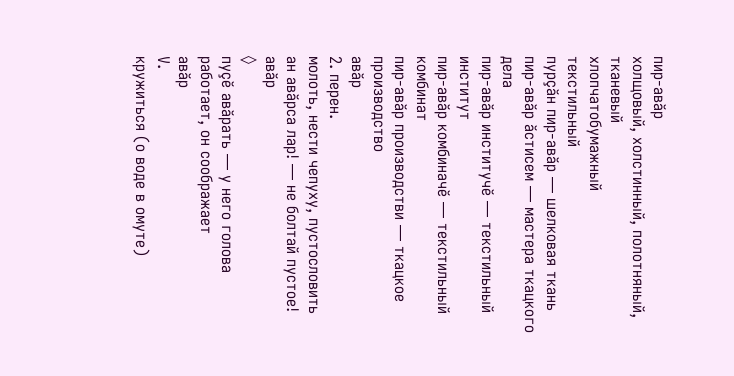пир-авăр
холщовый, холстинный, полотняный, тканевый
хлопчатобумажный
текстильный
пурçăн пир-авăр — шелковая ткань
пир-авăр ăстисем — мастера ткацкого дела
пир-авăр институчĕ — текстильный институт
пир-авăр комбиначĕ — текстильный комбинат
пир-авăр производстви — ткацкое производство
авăр
2. перен.
молоть, нести чепуху, пустословить
ан авăрса лар! — не болтай пустое!
авăр
◊
пуçĕ авăрать — у него голова работает, он соображает
авăр
V.
кружиться (о воде в омуте)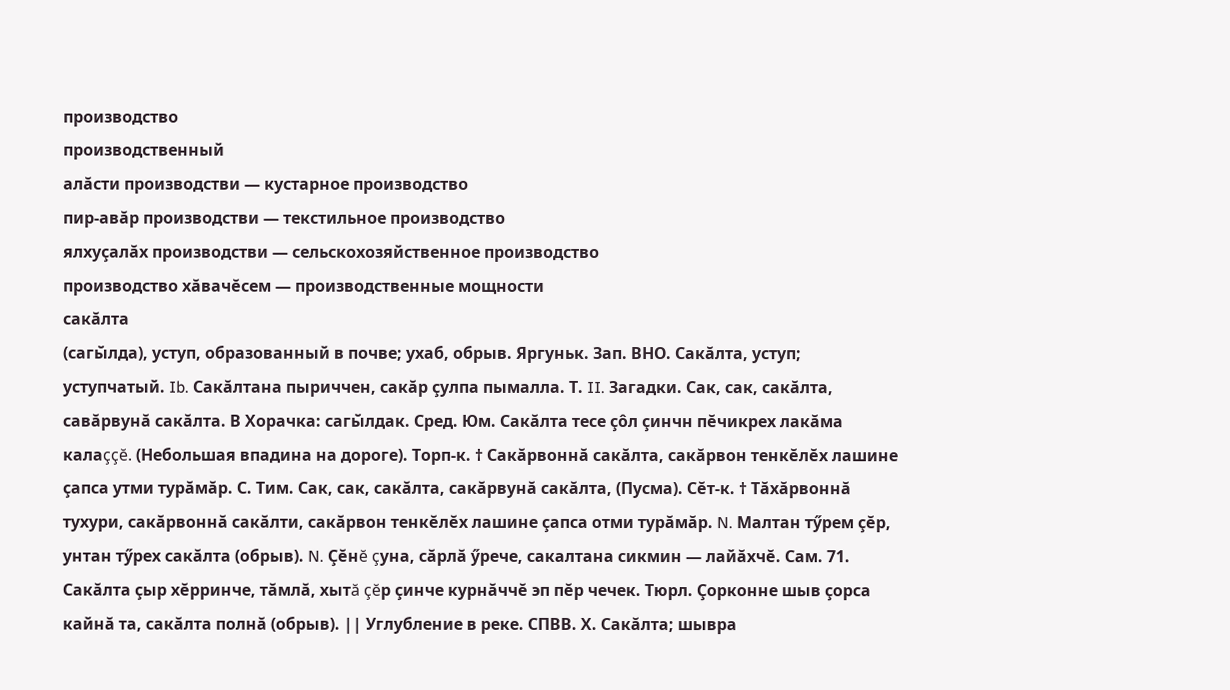производство
производственный
алăсти производстви — кустарное производство
пир-авăр производстви — текстильное производство
ялхуçалăх производстви — сельскохозяйственное производство
производство хăвачĕсем — производственные мощности
сакăлта
(сагы̆лда), уступ, образованный в почве; ухаб, обрыв. Яргуньк. Зап. ВНО. Сакăлта, уступ; уступчатый. Ib. Сакăлтана пыриччен, сакăр çулпа пымалла. Т. II. Загадки. Сак, сак, сакăлта, савăрвунă сакăлта. В Хорачка: сагы̆лдак. Сред. Юм. Сакăлта тесе çôл çинчн пĕчикрех лакăма калаççĕ. (Небольшая впадина на дороге). Торп-к. † Сакăрвоннă сакăлта, сакăрвон тенкĕлĕх лашине çапса утми турăмăр. С. Тим. Сак, сак, сакăлта, сакăрвунă сакăлта, (Пусма). Сĕт-к. † Тăхăрвоннă тухури, сакăрвоннă сакăлти, сакăрвон тенкĕлĕх лашине çапса отми турăмăр. N. Малтан тӳрем çĕр, унтан тӳрех сакăлта (обрыв). N. Çĕнĕ çуна, сăрлă ӳрече, сакалтана сикмин — лайăхчĕ. Сам. 71. Сакăлта çыр хĕрринче, тăмлă, хытă çĕр çинче курнăччĕ эп пĕр чечек. Тюрл. Çорконне шыв çорса кайнă та, сакăлта полнă (обрыв). || Углубление в реке. СПВВ. Х. Сакăлта; шывра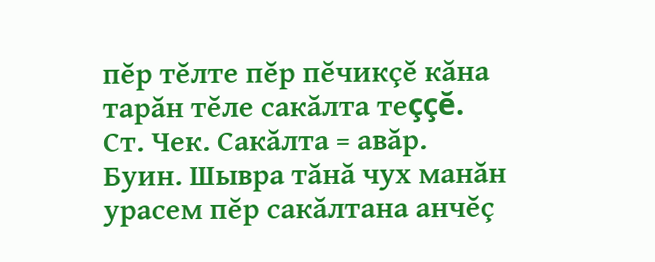пĕр тĕлте пĕр пĕчикçĕ кăна тарăн тĕле сакăлта теççĕ. Ст. Чек. Сакăлта = авăр. Буин. Шывра тăнă чух манăн урасем пĕр сакăлтана анчĕç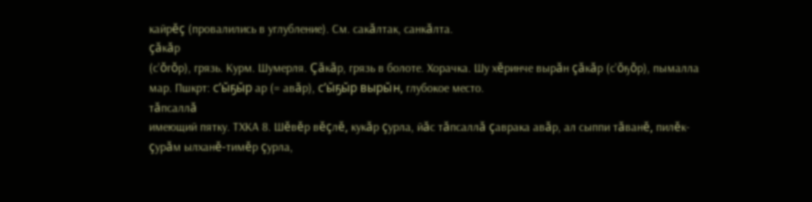кайрĕç (провалились в углубление). См. сакăлтак, санкăлта.
çăкăр
(с’ŏгŏр), грязь. Курм. Шумерля. Çăкăр, грязь в болоте. Хорачка. Шу хĕринче вырăн çăкăр (с’ŏҕŏр), пымалла мар. Пшкрт: с’ы̆ҕы̆р ар (= авăр), с’ы̆ҕы̆р выры̆н, глубокое место.
тăпсаллă
имеющий пятку. ТХКА 8. Шĕвĕр вĕçлĕ, кукăр çурла, йăс тăпсаллă çаврака авăр, ал сыппи тăванĕ, пилĕк-çурăм ылханĕ-тимĕр çурла,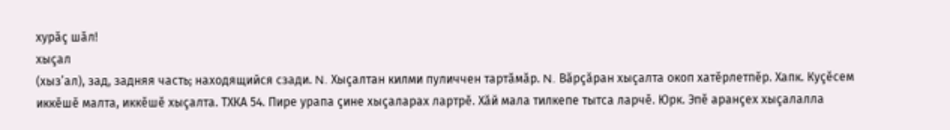хурăç шăл!
хыçал
(хыз’ал), зад, задняя часть; находящийся сзади. N. Хыçалтан килми пуличчен тартăмăр. N. Вăрçăран хыçалта окоп хатĕрлетпĕр. Хапк. Куçĕсем иккĕшĕ малта, иккĕшĕ хыçалта. ТХКА 54. Пире урапа çине хыçаларах лартрĕ. Хăй мала тилкепе тытса ларчĕ. Юрк. Эпĕ аранçех хыçалалла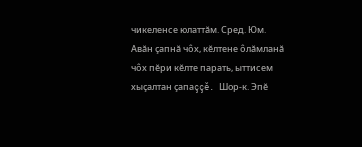чикеленсе юлаттăм. Сред. Юм. Авăн çапнă чôх, кĕлтене ôлăмланă чôх пĕри кĕлте парать, ыттисем хыçалтан çапаççĕ. Шор-к. Эпĕ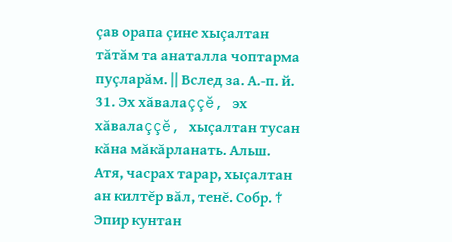çав орапа çине хыçалтан тăтăм та анаталла чоптарма пуçларăм. || Вслед за. А.-п. й. 31. Эх хăвалаççĕ, эх хăвалаççĕ, хыçалтан тусан кăна мăкăрланать. Альш. Атя, часрах тарар, хыçалтан ан килтĕр вăл, тенĕ. Собр. † Эпир кунтан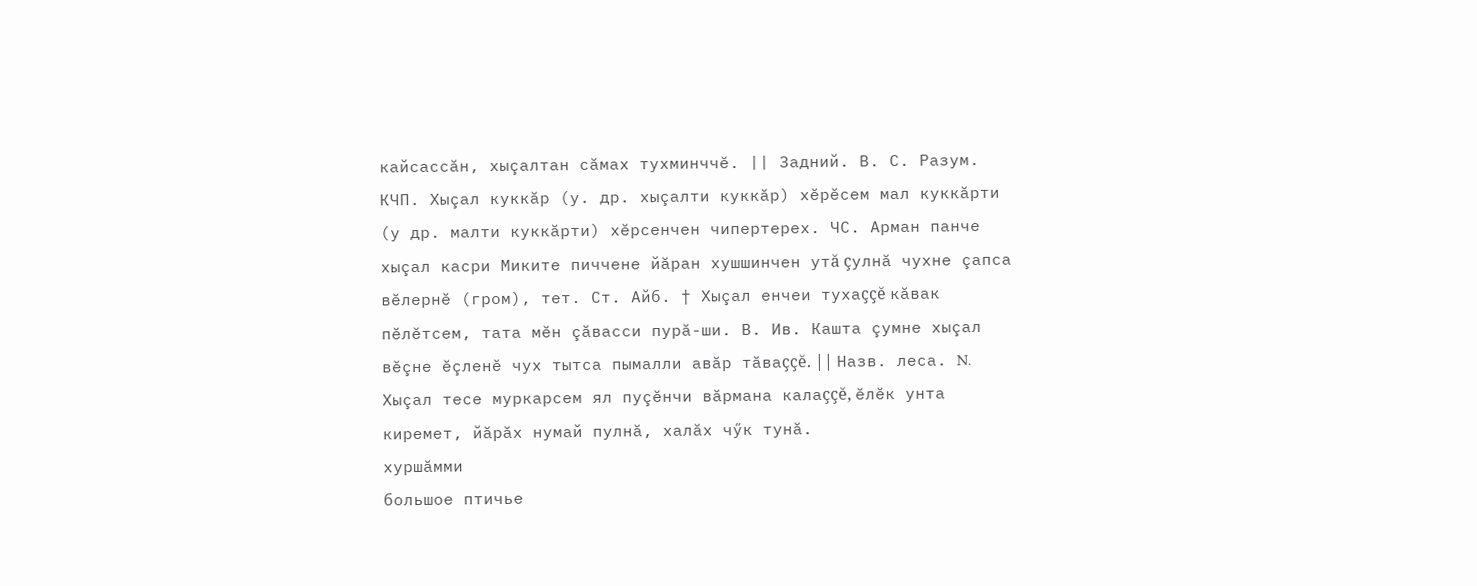кайсассăн, хыçалтан сăмах тухминччĕ. || Задний. В. С. Разум. КЧП. Хыçал куккăр (у. др. хыçалти куккăр) хĕрĕсем мал куккăрти (у др. малти куккăрти) хĕрсенчен чипертерех. ЧС. Арман панче хыçал касри Миките пиччене йăран хушшинчен утă çулнă чухне çапса вĕлернĕ (гром), тет. Ст. Айб. † Хыçал енчеи тухаççĕ кăвак пĕлĕтсем, тата мĕн çăвасси пурă-ши. В. Ив. Кашта çумне хыçал вĕçне ĕçленĕ чух тытса пымалли авăр тăваççĕ. || Назв. леса. N. Хыçал тесе муркарсем ял пуçĕнчи вăрмана калаççĕ, ĕлĕк унта киремет, йăрăх нумай пулнă, халăх чӳк тунă.
хуршăмми
большое птичье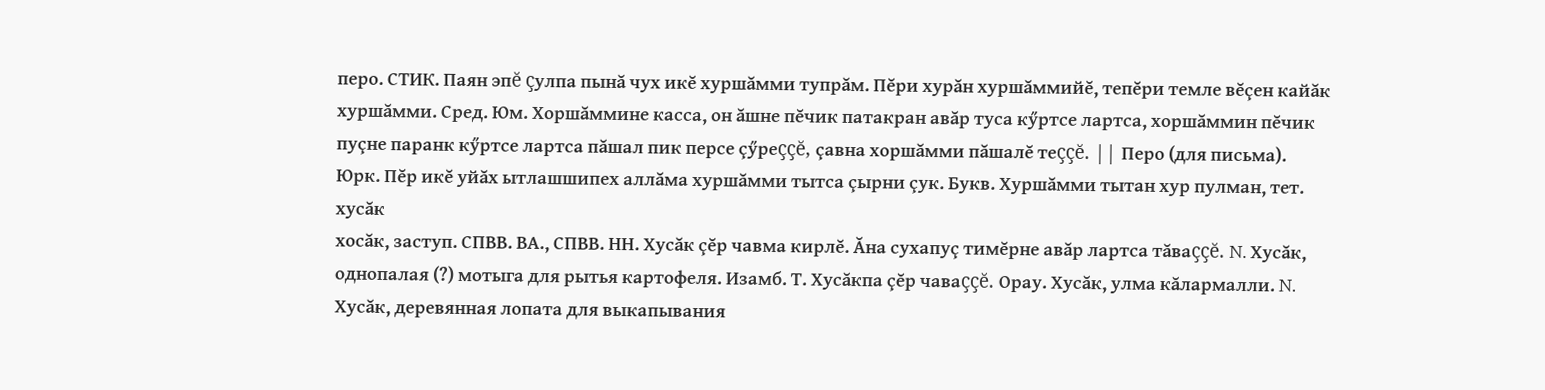перо. СТИК. Паян эпĕ çулпа пынă чух икĕ хуршăмми тупрăм. Пĕри хурăн хуршăммийĕ, тепĕри темле вĕçен кайăк хуршăмми. Сред. Юм. Хоршăммине касса, он ăшне пĕчик патакран авăр туса кӳртсе лартса, хоршăммин пĕчик пуçне паранк кӳртсе лартса пăшал пик персе çӳреççĕ, çавна хоршăмми пăшалĕ теççĕ. || Перо (для письма). Юрк. Пĕр икĕ уйăх ытлашшипех аллăма хуршăмми тытса çырни çук. Букв. Хуршăмми тытан хур пулман, тет.
хусăк
хосăк, заступ. СПВВ. ВА., СПВВ. НН. Хусăк çĕр чавма кирлĕ. Ăна сухапуç тимĕрне авăр лартса тăваççĕ. N. Хусăк, однопалая (?) мотыга для рытья картофеля. Изамб. Т. Хусăкпа çĕр чаваççĕ. Орау. Хусăк, улма кăлармалли. N. Хусăк, деревянная лопата для выкапывания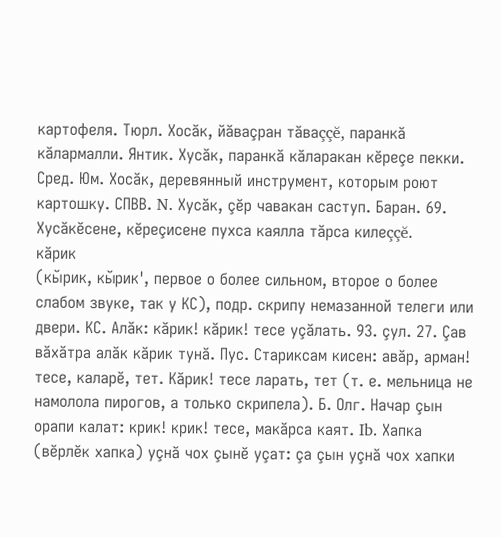картофеля. Тюрл. Хосăк, йăваçран тăваççĕ, паранкă кăлармалли. Янтик. Хусăк, паранкă кăларакан кĕреçе пекки. Сред. Юм. Хосăк, деревянный инструмент, которым роют картошку. СПВВ. N. Хусăк, çĕр чавакан саступ. Баран. 69. Хусăкĕсене, кĕреçисене пухса каялла тăрса килеççĕ.
кăрик
(кы̆рик, кы̆рик', первое о более сильном, второе о более слабом звуке, так у КС), подр. скрипу немазанной телеги или двери. КС. Алăк: кăрик! кăрик! тесе уçăлать. 93. çул. 27. Çав вăхăтра алăк кăрик тунă. Пус. Стариксам кисен: авăр, арман! тесе, каларĕ, тет. Кăрик! тесе ларать, тет (т. е. мельница не намолола пирогов, а только скрипела). Б. Олг. Начар çын орапи калат: крик! крик! тесе, макăрса каят. Ib. Хапка (вĕрлĕк хапка) уçнă чох çынĕ уçат: çа çын уçнă чох хапки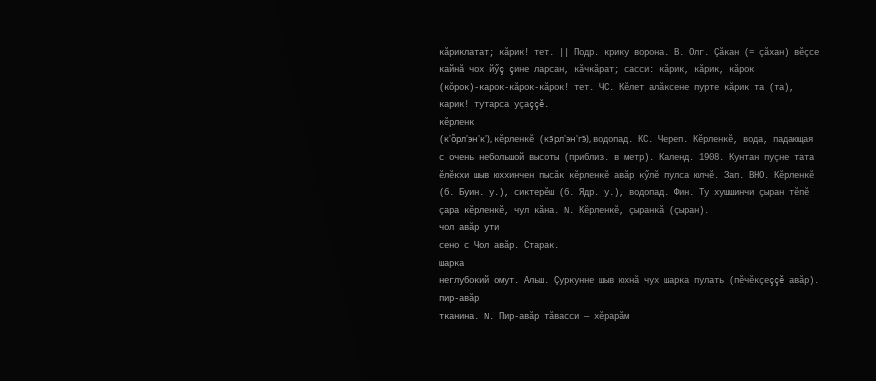кăриклатат; кăрик! тет. || Подр. крику ворона. В. Олг. Çăкан (= çăхан) вĕçсе кайнă чох йӳç çине ларсан, кăчкăрат; сасси: кăрик, кăрик, кăрок (кŏрок)-карок-кăрок-кăрок! тет. ЧС. Кĕлет алăксене пурте кăрик та (та), карик! тутарса уçаççĕ.
кĕрленк
(к'ӧ̆рл'эн'к'), кĕрленкĕ (кэ̆рл'эн'гэ̆), водопад. КС. Череп. Кĕрленкĕ, вода, падающая с очень небольшой высоты (приблиз. в метр). Календ. 1908. Кунтан пуçне тата ĕлĕкхи шыв юххинчен пысăк кĕрленкĕ авăр кӳлĕ пулса юлчĕ. Зап. ВНО. Кĕрленкĕ (б. Буин. у.), сиктерĕш (б. Ядр. у.), водопад. Фин. Ту хушшинчи çыран тĕпĕ çара кĕрленкĕ, чул кăна. N. Кĕрленкĕ, çыранкă (çыран).
чол авăр ути
сено с Чол авăр. Старак.
шарка
неглубокий омут. Альш. Çуркунне шыв юхнă чух шарка пулать (пĕчĕкçеççĕ авăр).
пир-авăр
тканина. N. Пир-авăр тăвасси — хĕрарăм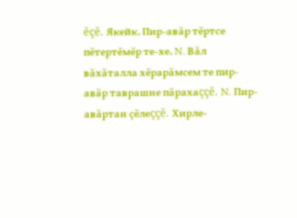ĕçĕ. Якейк. Пир-авăр тĕртсе пĕтертĕмĕр те-хе. N. Вăл вăхăталла хĕрарăмсем те пир-авăр таврашне пăрахаççĕ. N. Пир-авăртан çĕлеççĕ. Хирле-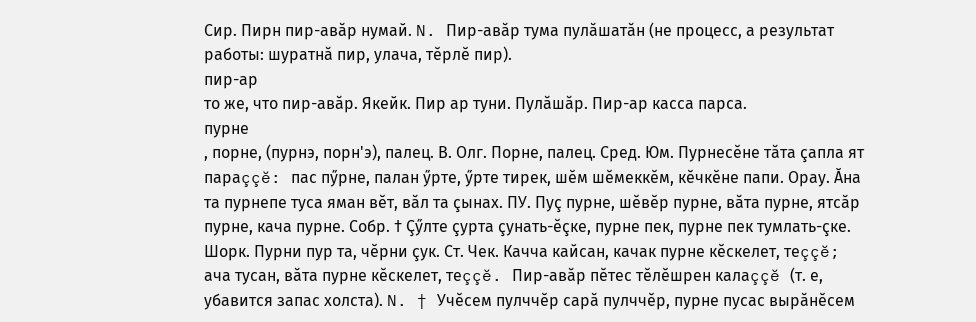Сир. Пирн пир-авăр нумай. N. Пир-авăр тума пулăшатăн (не процесс, а результат работы: шуратнă пир, улача, тĕрлĕ пир).
пир-ар
то же, что пир-авăр. Якейк. Пир ар туни. Пулăшăр. Пир-ар касса парса.
пурне
, порне, (пурнэ, порн'э), палец. В. Олг. Порне, палец. Сред. Юм. Пурнесĕне тăта çапла ят параççĕ: пас пӳрне, палан ӳрте, ӳрте тирек, шĕм шĕмеккĕм, кĕчкĕне папи. Орау. Ăна та пурнепе туса яман вĕт, вăл та çынах. ПУ. Пуç пурне, шĕвĕр пурне, вăта пурне, ятсăр пурне, кача пурне. Собр. † Çӳлте çурта çунать-ĕçке, пурне пек, пурне пек тумлать-çке. Шорк. Пурни пур та, чĕрни çук. Ст. Чек. Качча кайсан, качак пурне кĕскелет, теççĕ; ача тусан, вăта пурне кĕскелет, теççĕ. Пир-авăр пĕтес тĕлĕшрен калаççĕ (т. е, убавится запас холста). N. † Учĕсем пулччĕр сарă пулччĕр, пурне пусас вырăнĕсем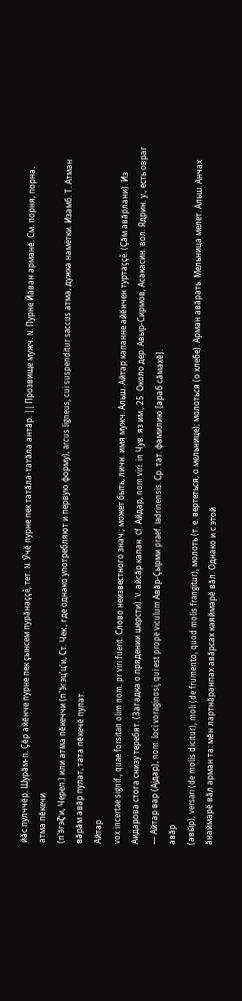йăс пулччĕр. Шурăм-п. Çĕр айĕнче пурне пек çынсем пурăнаççĕ, тет. N. Ӳчĕ пурне пек татăла-татăла антăр. || Прозвище мужч. N. Пурне Йăван арманĕ. См. порня, порна.
атма пĕкечи
(п̚э̆гэζ’и, Череп.) или атма пĕкеччи (п̚э̆гэц’ц’и, Ст. Чек., где однако употребляют и первую форму), arcus ligneus, cui suspenditur saccus атма, дужка намётки. Изамб. Т. Атман вăрăм авăр пулат, тата пĕкечĕ пулат.
Айтар
vox incertae signif., quae forsitan olim nom. pr viri fuerit. Слово неизвестного знач.; может быть, личн. имя мужч. Альш. Айтар капанне айĕнчен туртаççĕ. (Çăм авăрлани). Из Аидарова стога снизу теребят. (Загадка о прядении шерсти). V. айсăр капан. Cf. Айдар, nom viri. in Чув. яз им., 25. Около дер. Авыр-Сирмов, Асакасин. вол. Ядрин. у., есть овраг — Айтар вар (Аjдар), nom. loci voraginosi, qui est prope viculum Авăр-Çырми praef. Iadrinensis. Ср. тат. фамилию [араб сăмахĕ].
авăр
(авы̆р), versari (de molis dicitur), moli (de frumento, quod molis frangitur), молоть (т. е. вертеться, о мельнице); молоться (о хлебе). Арман авăрать. Мельница мелет. Альш. Анчах ăнаймарĕ вăл арман та: мĕн лартнăранпах авăрсах каяймарĕ вăл. Однако и с этой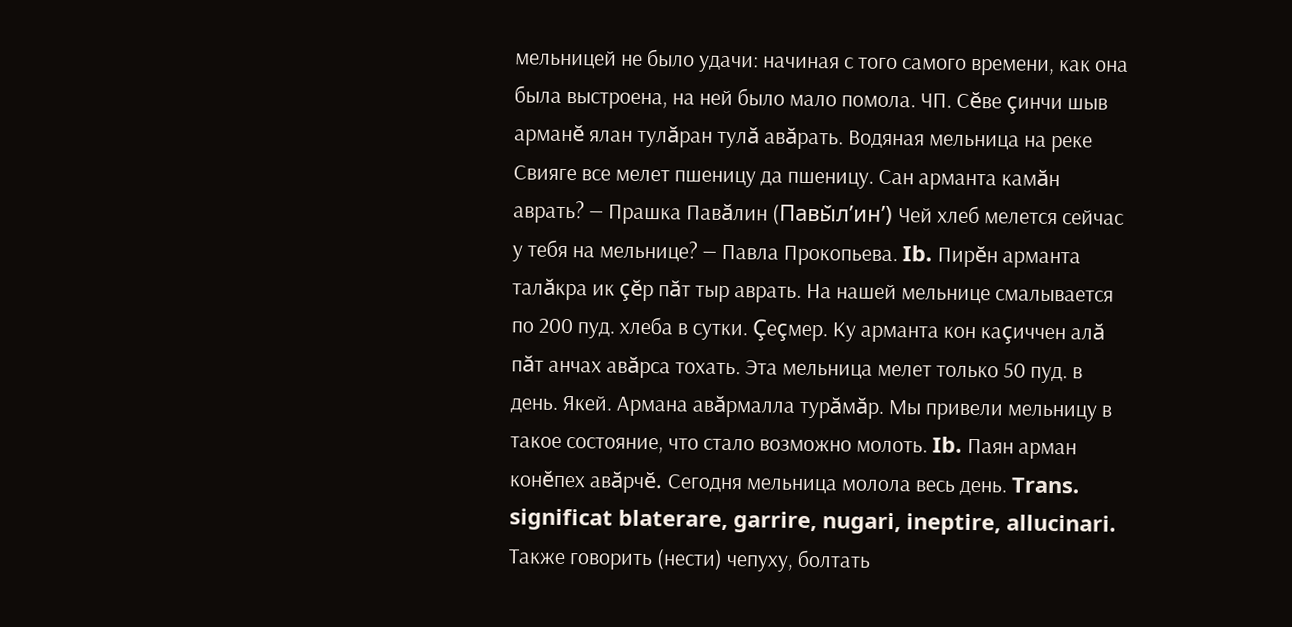мельницей не было удачи: начиная с того самого времени, как она была выстроена, на ней было мало помола. ЧП. Сĕве çинчи шыв арманĕ ялан тулăран тулă авăрать. Водяная мельница на реке Свияге все мелет пшеницу да пшеницу. Сан арманта камăн аврать? — Прашка Павăлин (Павы̆л’ин’) Чей хлеб мелется сейчас у тебя на мельнице? — Павла Прокопьева. Ib. Пирĕн арманта талăкра ик çĕр пăт тыр аврать. На нашей мельнице смалывается по 200 пуд. хлеба в сутки. Çеçмер. Ку арманта кон каçиччен алă пăт анчах авăрса тохать. Эта мельница мелет только 50 пуд. в день. Якей. Армана авăрмалла турăмăр. Мы привели мельницу в такое состояние, что стало возможно молоть. Ib. Паян арман конĕпех авăрчĕ. Сегодня мельница молола весь день. Trans. significat blaterare, garrire, nugari, ineptire, allucinari. Также говорить (нести) чепуху, болтать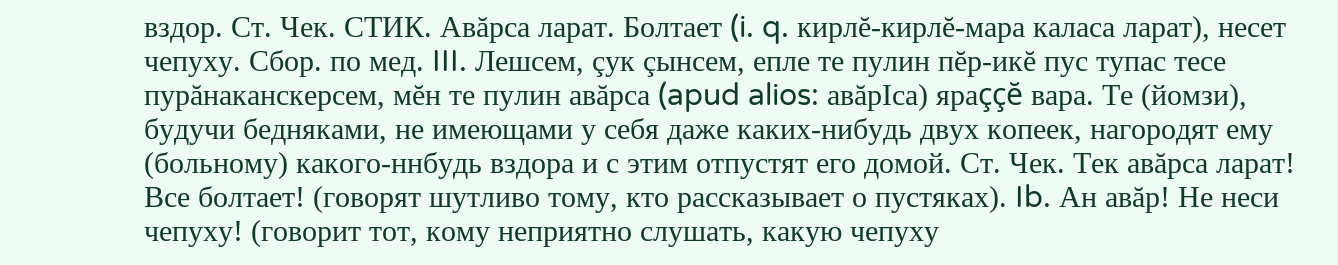вздор. Ст. Чек. СТИК. Авăрса ларат. Болтает (i. q. кирлĕ-кирлĕ-мара каласа ларат), несет чепуху. Сбор. по мед. III. Лешсем, çук çынсем, епле те пулин пĕр-икĕ пус тупас тесе пурăнаканскерсем, мĕн те пулин авăрса (apud alios: авăрIса) яраççĕ вара. Те (йомзи), будучи бедняками, не имеющами у себя даже каких-нибудь двух копеек, нагородят ему (больному) какого-ннбудь вздора и с этим отпустят его домой. Ст. Чек. Тек авăрса ларат! Все болтает! (говорят шутливо тому, кто рассказывает о пустяках). Ib. Ан авăр! Не неси чепуху! (говорит тот, кому неприятно слушать, какую чепуху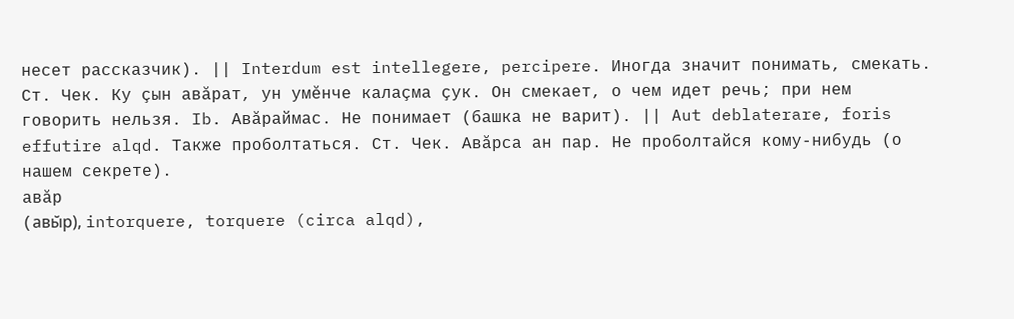несет рассказчик). || Interdum est intellegere, percipere. Иногда значит понимать, смекать. Ст. Чек. Ку çын авăрат, ун умĕнче калаçма çук. Он смекает, о чем идет речь; при нем говорить нельзя. Ib. Авăраймас. Не понимает (башка не варит). || Aut deblaterare, foris effutire alqd. Также проболтаться. Ст. Чек. Авăрса ан пар. Не проболтайся кому-нибудь (о нашем секрете).
авăр
(авы̆р), intorquere, torquere (circa alqd),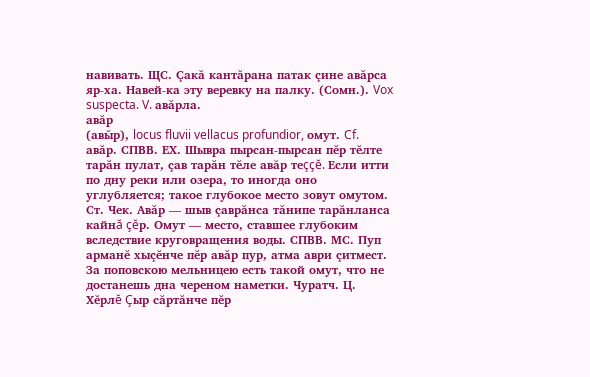навивать. ЩС. Çакă кантăрана патак çине авăрса яр-ха. Навей-ка эту веревку на палку. (Сомн.). Vox suspecta. V. авăрла.
авăр
(авы̆р), locus fluvii vellacus profundior, омут. Cf. авăр. СПВВ. ЕХ. Шывра пырсан-пырсан пĕр тĕлте тарăн пулат, çав тарăн тĕле авăр теççĕ. Если итти по дну реки или озера, то иногда оно углубляется; такое глубокое место зовут омутом. Ст. Чек. Авăр — шыв çаврăнса тăнипе тарăнланса кайнă çĕр. Омут — место, ставшее глубоким вследствие круговращения воды. СПВВ. МС. Пуп арманĕ хыçĕнче пĕр авăр пур, атма аври çитмест. За поповскою мельницею есть такой омут, что не достанешь дна череном наметки. Чуратч. Ц. Хĕрлĕ Çыр сăртăнче пĕр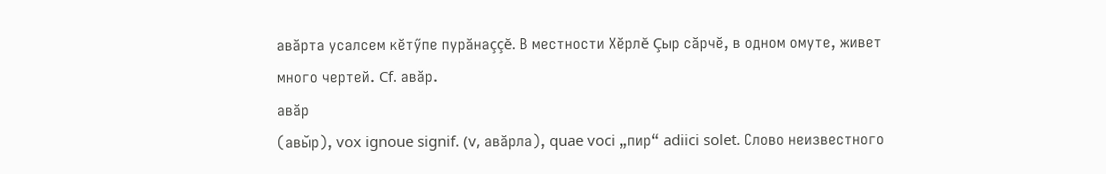авăрта усалсем кĕтӳпе пурăнаççĕ. В местности Хĕрлĕ Çыр сăрчĕ, в одном омуте, живет много чертей. Cf. авăр.
авăр
(авы̆р), vox ignoue signif. (v, авăрла), quae voci „пир“ adiici solet. Слово неизвестного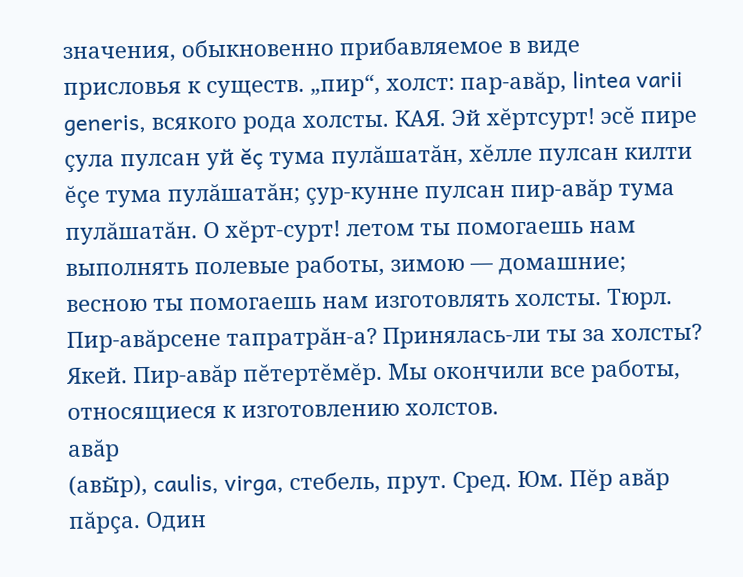значения, обыкновенно прибавляемое в виде присловья к существ. „пир“, холст: пар-авăр, lintea varii generis, всякого рода холсты. КАЯ. Эй хĕртсурт! эсĕ пире çула пулсан уй ĕç тума пулăшатăн, хĕлле пулсан килти ĕçе тума пулăшатăн; çур-кунне пулсан пир-авăр тума пулăшатăн. О хĕрт-сурт! летом ты помогаешь нам выполнять полевые работы, зимою — домашние; весною ты помогаешь нам изготовлять холсты. Тюрл. Пир-авăрсене тапратрăн-а? Принялась-ли ты за холсты? Якей. Пир-авăр пĕтертĕмĕр. Мы окончили все работы, относящиеся к изготовлению холстов.
авăр
(авы̆р), caulis, virga, стебель, прут. Сред. Юм. Пĕр авăр пăрçа. Один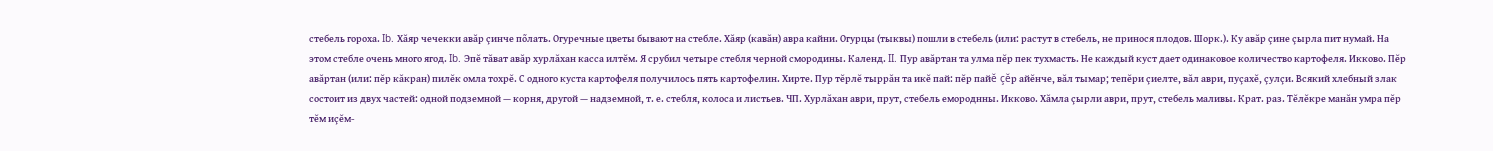стебель гороха. Ib. Хăяр чечекки авăр çинче пõлать. Огуречные цветы бывают на стебле. Хăяр (кавăн) авра кайни. Огурцы (тыквы) пошли в стебель (или: растут в стебель, не принося плодов. Шорк.). Ку авăр çине çырла пит нумай. На этом стебле очень много ягод. Ib. Эпĕ тăват авăр хурлăхан касса илтĕм. Я срубил четыре стебля черной смородины. Календ. II. Пур авăртан та улма пĕр пек тухмасть. Не каждый куст дает одинаковое количество картофеля. Икково. Пĕр авăртан (или: пĕр кăкран) пилĕк омла тохрĕ. С одного куста картофеля получилось пять картофелин. Хирте. Пур тĕрлĕ тыррăн та икĕ пай: пĕр пайĕ çĕр айĕнче, вăл тымар; тепĕри çиелте, вăл аври, пуçахĕ, çулçи. Всякий хлебный злак состоит из двух частей: одной подземной — корня, другой — надземной, т. е. стебля, колоса и листьев. ЧП. Хурлăхан аври, прут, стебель емороднны. Икково. Хăмла çырли аври, прут, стебель маливы. Крат. раз. Тĕлĕкре манăн умра пĕр тĕм иçĕм-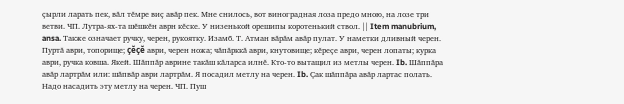çырли ларать пек, вăл тĕмре виç авăр пек. Мне снилось, вот виноградная лоза предо мною, на лозе три ветви. ЧП. Лутра-ях-та шĕшкĕн аврн кĕске. У низенькой орешипы коротенький ствол. || Item manubrium, ansa. Также означает ручку, черен, рукоятку. Изамб. Т. Атман вăрăм авăр пулат. У наметки дливный черен. Пуртă аври, топорище; çĕçĕ аври, черен ножа; чăпăрккă аври, кнутовище; кĕреçе аври, черен лопаты; курка аври, ручка ковша. Якей. Шăппăр аврине такăш кăларса илнĕ. Кто-то вытащил из метлы черен. Ib. Шăппăра авăр лартрăм или: шăпвăр аври лартрăм. Я посадил метлу на черен. Ib. Çак шăппăра авăр лартас полать. Надо насадить эту метлу на черен. ЧП. Пуш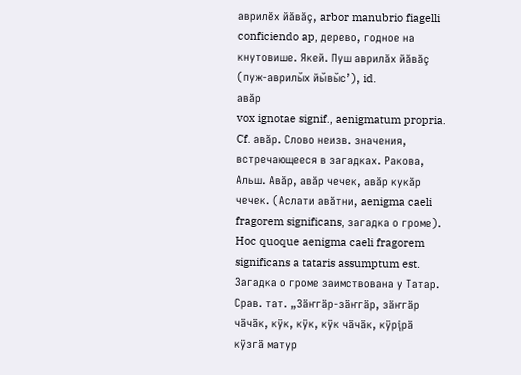аврилĕх йăвăç, arbor manubrio fiagelli conficiendo ap, дерево, годное на кнутовише. Якей. Пуш аврилăх йăвăç (пуж-аврилы̆х йы̆вы̆с’), id.
авăр
vox ignotae signif., aenigmatum propria. Cf. авăр. Слово неизв. значения, встречающееся в загадках. Ракова, Альш. Авăр, авăр чечек, авăр кукăр чечек. (Аслати авăтни, aenigma caeli fragorem significans, загадка о громе). Hoc quoque aenigma caeli fragorem significans a tataris assumptum est. Загадка о громе заимствована у Татар. Срав. тат. „Зӓҥгӓр-зӓҥгӓр, зӓҥгӓр чӓчӓк, кӱк, кӱк, кӱк чӓчӓк, кӱрįрӓ кӱзгӓ матур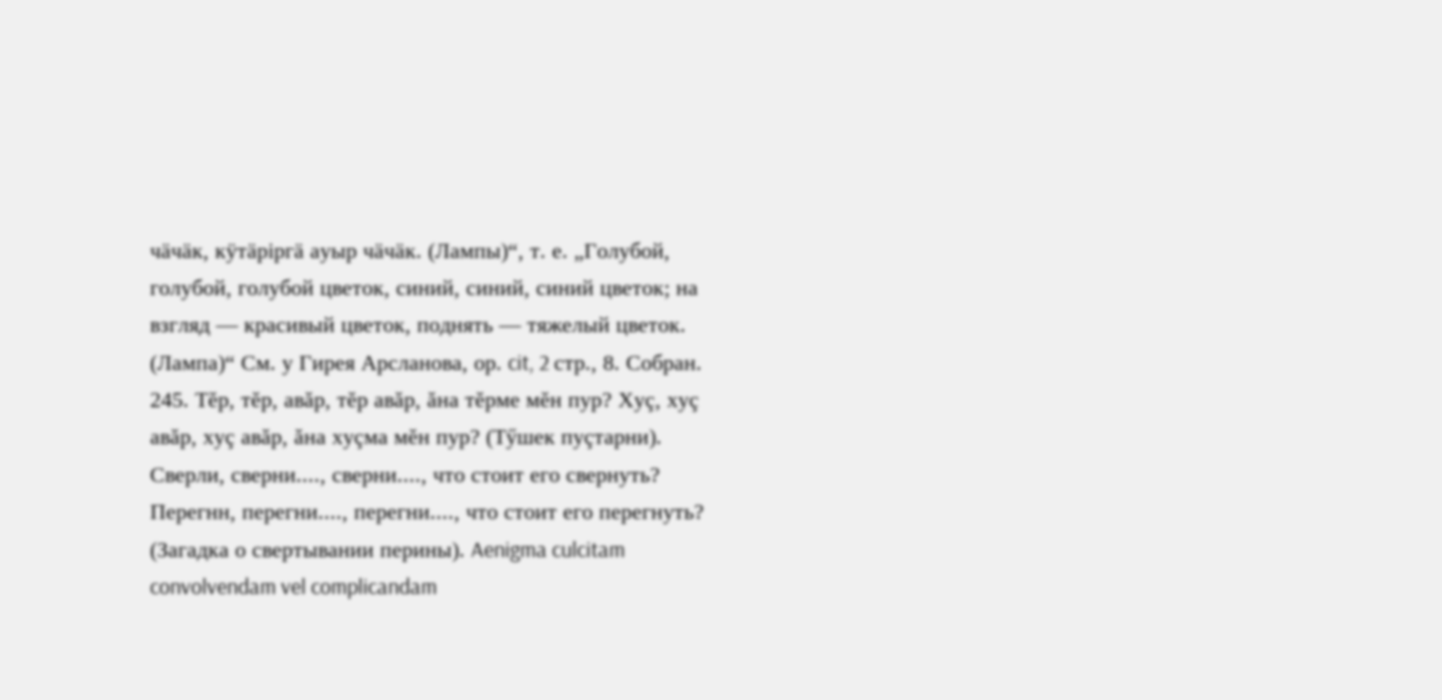чӓчӓк, кӱтӓрiргӓ ауыр чӓчӓк. (Лампы)“, т. е. „Голубой, голубой, голубой цветок, синий, синий, синий цветок; на взгляд — красивый цветок, поднять — тяжелый цветок. (Лампа)“ См. у Гирея Арсланова, ор. cit, 2 стр., 8. Собран. 245. Тĕр, тĕр, авăр, тĕр авăр, ăна тĕрме мĕн пур? Хуç, хуç авăр, хуç авăр, ăна хуçма мĕн пур? (Тӳшек пуçтарни). Сверли, сверни...., сверни...., что стоит его свернуть? Перегнн, перегни...., перегни...., что стоит его перегнуть? (Загадка о свертывании перины). Aenigma culcitam convolvendam vel complicandam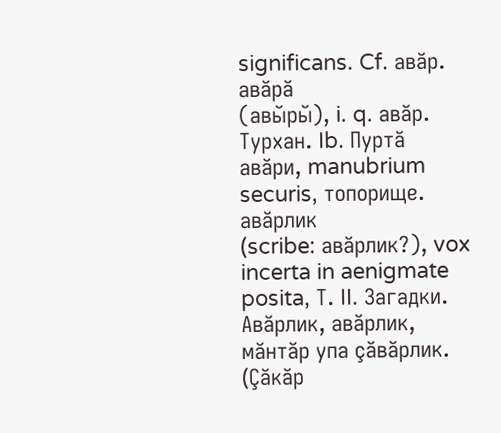significans. Cf. авăр.
авăрă
(авы̆ры̆), i. q. авăр. Турхан. Ib. Пуртă авăри, manubrium securis, топорище.
авăрлик
(scribe: авăрлик?), vox incerta in aenigmate posita, Т. II. Загадки. Авăрлик, авăрлик, мăнтăр упа çăвăрлик. (Çăкăр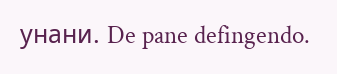унани. De pane defingendo.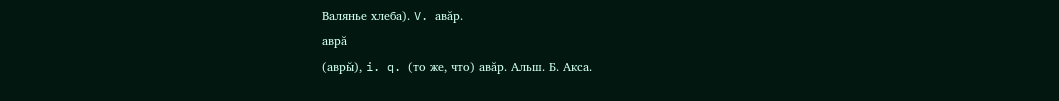Валянье хлеба). V. авăр.
аврă
(авры̆), i. q. (то же, что) авăр. Альш. Б. Акса.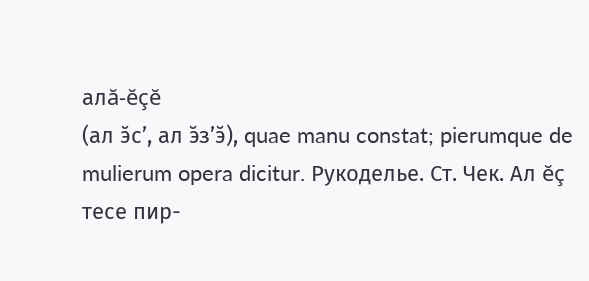алă-ĕçĕ
(ал э̆с’, ал э̆з’э̆), quae manu constat; pierumque de mulierum opera dicitur. Рукоделье. Ст. Чек. Ал ĕç тесе пир-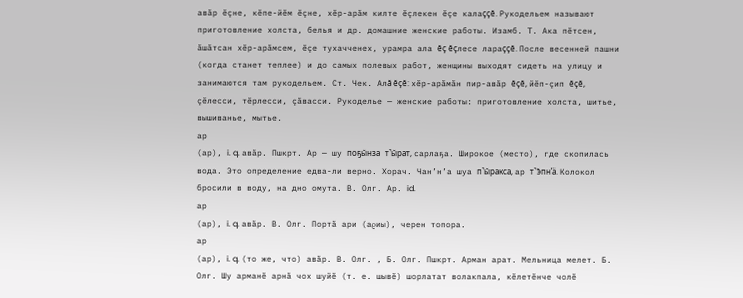авăр ĕçне, кĕпе-йĕм ĕçне, хĕр-арăм килте ĕçлекен ĕçе калаççĕ. Рукодельем называют приготовление холста, белья и др. домашние женские работы. Изамб. Т. Ака пĕтсен, ăшăтсан хĕр-арăмсем, ĕçе тухачченех, урамра ала ĕç ĕçлесе лараççĕ. После весенней пашни (когда станет теплее) и до самых полевых работ, женщины выходят сидеть на улицу и занимаются там рукодельем. Ст. Чек. Алă ĕçĕ: хĕр-арăмăн пир-авăр ĕçĕ, йĕп-çип ĕçĕ, çĕлесси, тĕрлесси, çăвасси. Рукоделье — женские работы: приготовление холста, шитье, вышиванье, мытье.
ар
(ар), i. q. авăр. Пшкрт. Ар — шу поҕы̆нза т̚ы̆рат, сарлаҕа. Широкое (место), где скопилась вода. Это определение едва-ли верно. Хорач. Чан’н’а шуа п̚ы̆ракса, ар т̚э̆пн’ӓ. Колокол бросили в воду, на дно омута. В. Олг. Ар. id.
ар
(ар), i. q. авăр. В. Олг. Портă ари (аϱиы), черен топора.
ар
(ар), i. q. (то же, что) авăр. В. Олг. , Б. Олг. Пшкрт. Арман арат. Мельница мелет. Б. Олг. Шу арманĕ арнă чох шуйĕ (т. е. шывĕ) шорлатат волакпала, кĕлетĕнче чолĕ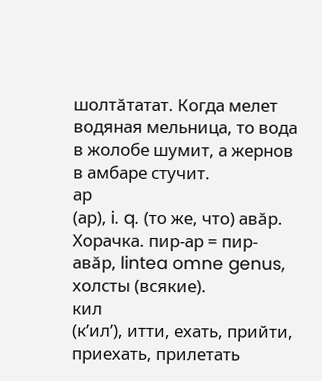шолтăтатат. Когда мелет водяная мельница, то вода в жолобе шумит, а жернов в амбаре стучит.
ар
(ар), i. q. (то же, что) авăр. Хорачка. пир-ар = пир-авăр, lintea omne genus, холсты (всякие).
кил
(к’ил’), итти, ехать, прийти, приехать, прилетать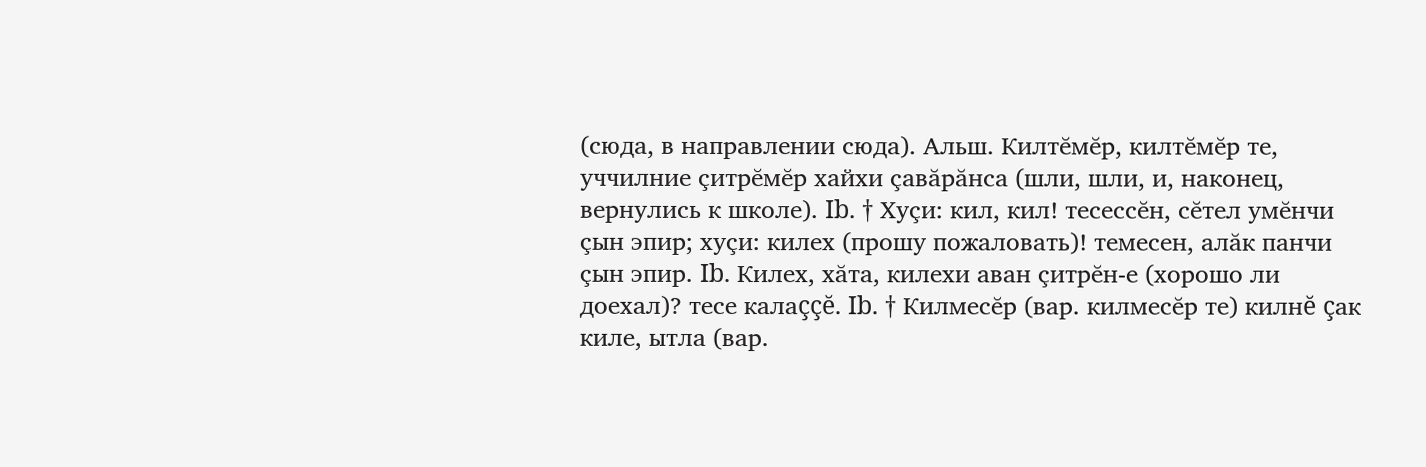(сюда, в направлении сюда). Альш. Килтĕмĕр, килтĕмĕр те, уччилние çитрĕмĕр хайхи çавăрăнса (шли, шли, и, наконец, вернулись к школе). Ib. † Хуçи: кил, кил! тесессĕн, сĕтел умĕнчи çын эпир; хуçи: килех (прошу пожаловать)! темесен, алăк панчи çын эпир. Ib. Килех, хăта, килехи аван çитрĕн-е (хорошо ли доехал)? тесе калаççĕ. Ib. † Килмесĕр (вар. килмесĕр те) килнĕ çак киле, ытла (вар.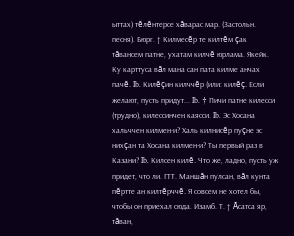ыттах) тĕлĕнтерсе хăварас мар. (Застольн. песня). Бюрг. † Килмесĕр те килтĕм çак тăвансем патне, ухатам килчĕ юрлама. Якейк. Ку карттуса вăл мана сан пата килме анчах пачĕ. Ib. Килĕçин килччĕр (или: килĕç. Если желают, пусть придут... Ib. † Пичи патне килесси (трудно), килессинчен каясси. Ib. Эс Хосана хальччен килмен-и? Халь килнисĕр пуçне эс нихçан та Хосана килмен-и? Ты первый раз в Казани? Ib. Килсен килĕ. Что же, ладно, пусть уж придет, что ли. ГТТ. Маншăн пулсан, вăл кунта пĕртте ан килтĕрччĕ. Я совсем не хотел бы, чтобы он приехал сюда. Изамб. Т. † Ăсатса яр, тăван,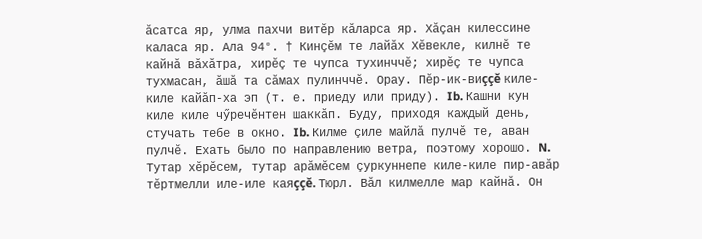ăсатса яр, улма пахчи витĕр кăларса яр. Хăçан килессине каласа яр. Ала 94°. † Кинçĕм те лайăх Хĕвекле, килнĕ те кайнă вăхăтра, хирĕç те чупса тухинччĕ; хирĕç те чупса тухмасан, ăшă та сăмах пулинччĕ. Орау. Пĕр-ик-виççĕ киле-киле кайăп-ха эп (т. е. приеду или приду). Ib. Кашни кун киле киле чӳречĕнтен шаккăп. Буду, приходя каждый день, стучать тебе в окно. Ib. Килме çиле майлă пулчĕ те, аван пулчĕ. Ехать было по направлению ветра, поэтому хорошо. N. Тутар хĕрĕсем, тутар арăмĕсем çуркуннепе киле-киле пир-авăр тĕртмелли иле-иле каяççĕ. Тюрл. Вăл килмелле мар кайнă. Он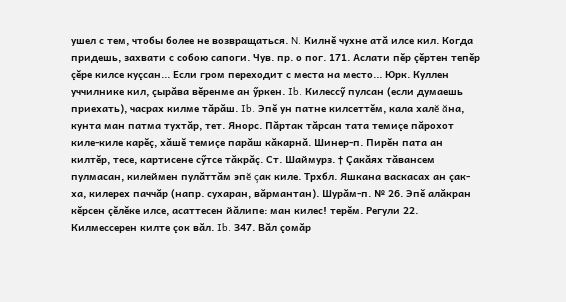ушел с тем, чтобы более не возвращаться. N. Килнĕ чухне атă илсе кил. Когда придешь, захвати с собою сапоги. Чув. пр. о пог. 171. Аслати пĕр çĕртен тепĕр çĕре килсе куçсан... Если гром переходит с места на место... Юрк. Куллен уччилнике кил, çырăва вĕренме ан ӳркен. Ib. Килессӳ пулсан (если думаешь приехать), часрах килме тăрăш. Ib. Эпĕ ун патне килсеттĕм, кала халĕ ăна, кунта ман патма тухтăр, тет. Янорс. Пăртак тăрсан тата темиçе пăрохот киле-киле карĕç, хăшĕ темиçе парăш кăкарнă. Шинер-п. Пирĕн пата ан килтĕр, тесе, картисене сӳтсе тăкрăç. Ст. Шаймурз. † Çакăях тăвансем пулмасан, килеймен пулăттăм эпĕ çак киле. Трхбл. Яшкана васкасах ан çак-ха, килерех паччăр (напр. сухаран, вăрмантан). Шурăм-п. № 26. Эпĕ алăкран кĕрсен çĕлĕке илсе, асаттесен йăлипе: ман килес! терĕм. Регули 22. Килмессерен килте çок вăл. Ib. З47. Вăл çомăр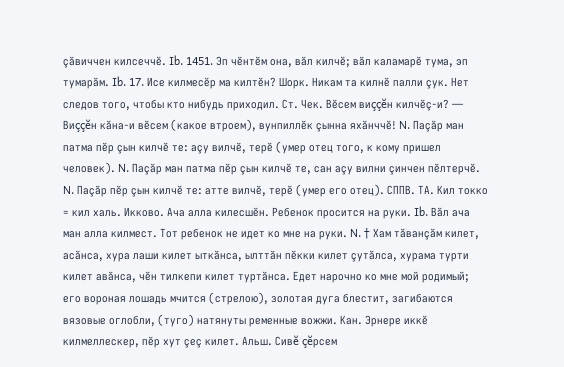çăвиччен килсеччĕ. Ib. 1451. Эп чĕнтĕм она, вăл килчĕ; вăл каламарĕ тума, эп тумарăм. Ib. 17. Исе килмесĕр ма килтĕн? Шорк. Никам та килнĕ палли çук. Нет следов того, чтобы кто нибудь приходил. Ст. Чек. Вĕсем виççĕн килчĕç-и? — Виççĕн кăна-и вĕсем (какое втроем), вунпиллĕк çынна яхăнччĕ! N. Паçăр ман патма пĕр çын килчĕ те: аçу вилчĕ, терĕ (умер отец того, к кому пришел человек). N. Паçăр ман патма пĕр çын килчĕ те, сан аçу вилни çинчен пĕлтерчĕ. N. Паçăр пĕр çын килчĕ те: атте вилчĕ, терĕ (умер его отец). СППВ. ТА. Кил токко = кил халь. Икково. Ача алла килесшĕн. Ребенок просится на руки. Ib. Вăл ача ман алла килмест. Тот ребенок не идет ко мне на руки. N. † Хам тăванçăм килет, асăнса, хура лаши килет ыткăнса, ылттăн пĕкки килет çутăлса, хурама турти килет авăнса, чĕн тилкепи килет туртăнса. Едет нарочно ко мне мой родимый; его вороная лошадь мчится (стрелою), золотая дуга блестит, загибаются вязовые оглобли, (туго) натянуты ременные вожжи. Кан. Эрнере иккĕ килмеллескер, пĕр хут çеç килет. Альш. Сивĕ çĕрсем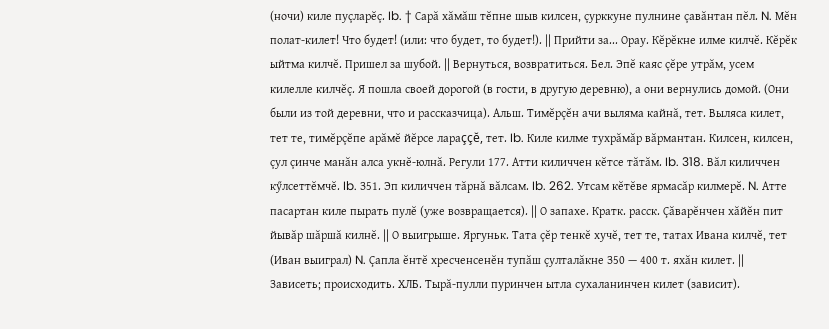(ночи) киле пуçларĕç. Ib. † Сарă хăмăш тĕпне шыв килсен, çурккуне пулнине çавăнтан пĕл. N. Мĕн полат-килет! Что будет! (или: что будет, то будет!). || Прийти за... Орау. Кĕрĕкне илме килчĕ. Кĕрĕк ыйтма килчĕ. Пришел за шубой. || Вернуться, возвратиться. Бел. Эпĕ каяс çĕре утрăм, усем килелле килчĕç. Я пошла своей дорогой (в гости, в другую деревню), а они вернулись домой. (Они были из той деревни, что и рассказчица). Альш. Тимĕрçĕн ачи выляма кайнă, тет. Выляса килет, тет те, тимĕрçĕпе арăмĕ йĕрсе лараççĕ, тет. Ib. Киле килме тухрăмăр вăрмантан. Килсен, килсен, çул çинче манăн алса укнĕ-юлнă. Регули 177. Атти киличчен кĕтсе тăтăм. Ib. 318. Вăл киличчен кӳлсеттĕмчĕ. Ib. З51. Эп киличчен тăрнă вăлсам. Ib. 262. Утсам кĕтĕве ярмасăр килмерĕ. N. Атте пасартан киле пырать пулĕ (уже возвращается). || О запахе. Кратк. расск. Çăварĕнчен хăйĕн пит йывăр шăршă килнĕ. || О выигрыше. Яргуньк. Тата çĕр тенкĕ хучĕ, тет те, татах Ивана килчĕ, тет (Иван выиграл) N. Çапла ĕнтĕ хресченсенĕн тупăш çулталăкне З50 — 400 т. яхăн килет. || Зависеть; происходить. ХЛБ. Тырă-пулли пуринчен ытла сухаланинчен килет (зависит).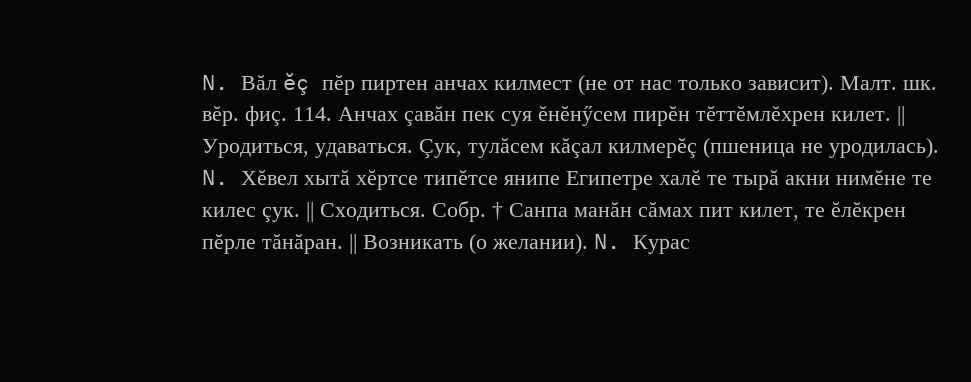N. Вăл ĕç пĕр пиртен анчах килмест (не от нас только зависит). Малт. шк. вĕр. фиç. 114. Анчах çавăн пек суя ĕнĕнӳсем пирĕн тĕттĕмлĕхрен килет. || Уродиться, удаваться. Çук, тулăсем кăçал килмерĕç (пшеница не уродилась). N. Хĕвел хытă хĕртсе типĕтсе янипе Египетре халĕ те тырă акни нимĕне те килес çук. || Сходиться. Собр. † Санпа манăн сăмах пит килет, те ĕлĕкрен пĕрле тăнăран. || Возникать (о желании). N. Курас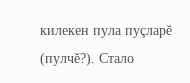килекен пула пуçларĕ (пулчĕ?). Стало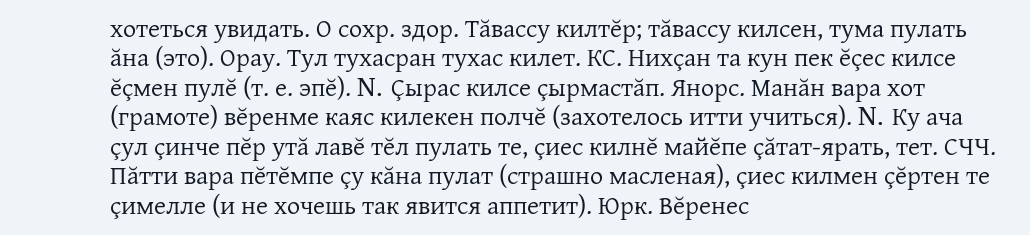хотеться увидать. О сохр. здор. Тăвассу килтĕр; тăвассу килсен, тума пулать ăна (это). Орау. Тул тухасран тухас килет. КС. Нихçан та кун пек ĕçес килсе ĕçмен пулĕ (т. е. эпĕ). N. Çырас килсе çырмастăп. Янорс. Манăн вара хот (грамоте) вĕренме каяс килекен полчĕ (захотелось итти учиться). N. Ку ача çул çинче пĕр утă лавĕ тĕл пулать те, çиес килнĕ майĕпе çăтат-ярать, тет. СЧЧ. Пăтти вара пĕтĕмпе çу кăна пулат (страшно масленая), çиес килмен çĕртен те çимелле (и не хочешь так явится аппетит). Юрк. Вĕренес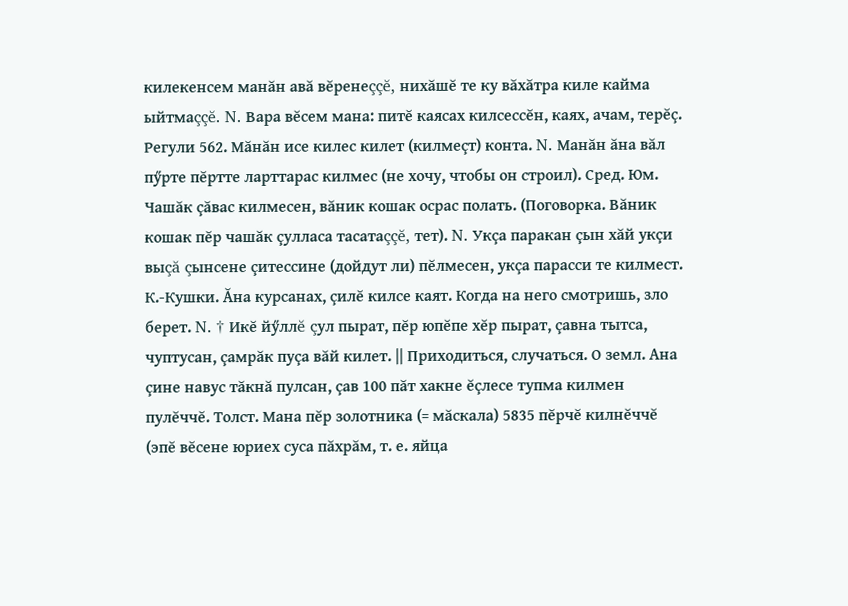килекенсем манăн авă вĕренеççĕ, нихăшĕ те ку вăхăтра киле кайма ыйтмаççĕ. N. Вара вĕсем мана: питĕ каясах килсессĕн, каях, ачам, терĕç. Регули 562. Мăнăн исе килес килет (килмеçт) конта. N. Манăн ăна вăл пӳрте пĕртте ларттарас килмес (не хочу, чтобы он строил). Сред. Юм. Чашăк çăвас килмесен, вăник кошак осрас полать. (Поговорка. Вăник кошак пĕр чашăк çулласа тасатаççĕ, тет). N. Укçа паракан çын хăй укçи выçă çынсене çитессине (дойдут ли) пĕлмесен, укçа парасси те килмест. К.-Кушки. Ăна курсанах, çилĕ килсе каят. Когда на него смотришь, зло берет. N. † Икĕ йӳллĕ çул пырат, пĕр юпĕпе хĕр пырат, çавна тытса, чуптусан, çамрăк пуçа вăй килет. || Приходиться, случаться. О земл. Ана çине навус тăкнă пулсан, çав 100 пăт хакне ĕçлесе тупма килмен пулĕччĕ. Толст. Мана пĕр золотника (= мăскала) 5835 пĕрчĕ килнĕччĕ (эпĕ вĕсене юриех суса пăхрăм, т. е. яйца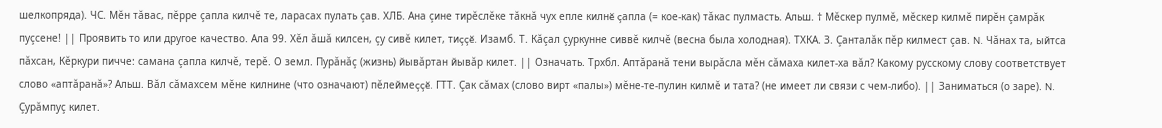шелкопряда). ЧС. Мĕн тăвас, пĕрре çапла килчĕ те, ларасах пулать çав. ХЛБ. Ана çине тирĕслĕке тăкнă чух епле килнĕ çапла (= кое-как) тăкас пулмасть. Альш. † Мĕскер пулмĕ, мĕскер килмĕ пирĕн çамрăк пуçсене! || Проявить то или другое качество. Ала 99. Хĕл ăшă килсен, çу сивĕ килет, тиççĕ. Изамб. Т. Кăçал çуркунне сиввĕ килчĕ (весна была холодная). ТХКА. З. Çанталăк пĕр килмест çав. N. Чăнах та, ыйтса пăхсан, Кĕркури пичче: самана çапла килчĕ, терĕ. О земл. Пурăнăç (жизнь) йывăртан йывăр килет. || Означать. Трхбл. Аптăранă тени вырăсла мĕн сăмаха килет-ха вăл? Какому русскому слову соответствует слово «аптăранă»? Альш. Вăл сăмахсем мĕне килнине (что означают) пĕлеймеççĕ. ГТТ. Çак сăмах (слово вирт «палы») мĕне-те-пулин килмĕ и тата? (не имеет ли связи с чем-либо). || Заниматься (о заре). N. Çурăмпуç килет.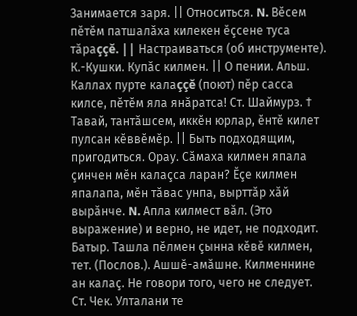Занимается заря. || Относиться. N. Вĕсем пĕтĕм патшалăха килекен ĕçсене туса тăраççĕ. || Настраиваться (об инструменте). К.-Кушки. Купăс килмен. || О пении. Альш. Каллах пурте калаççĕ (поют) пĕр сасса килсе, пĕтĕм яла янăратса! Ст. Шаймурз. † Тавай, тантăшсем, иккĕн юрлар, ĕнтĕ килет пулсан кĕввĕмĕр. || Быть подходящим, пригодиться. Орау. Сăмаха килмен япала çинчен мĕн калаçса ларан? Ĕçе килмен япалапа, мĕн тăвас унпа, вырттăр хăй вырăнче. N. Апла килмест вăл. (Это выражение) и верно, не идет, не подходит. Батыр. Ташла пĕлмен çынна кĕвĕ килмен, тет. (Послов.). Ашшĕ-амăшне. Килменнине ан калаç. Не говори того, чего не следует. Ст. Чек. Улталани те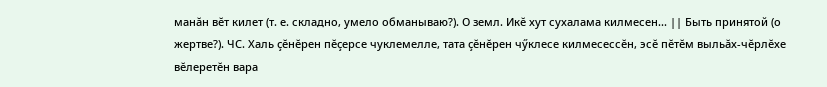манăн вĕт килет (т. е. складно, умело обманываю?). О земл. Икĕ хут сухалама килмесен... || Быть принятой (о жертве?). ЧС. Халь çĕнĕрен пĕçерсе чуклемелле, тата çĕнĕрен чӳклесе килмесессĕн, эсĕ пĕтĕм выльăх-чĕрлĕхе вĕлеретĕн вара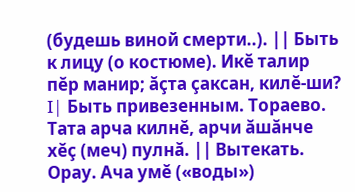(будешь виной смерти..). || Быть к лицу (о костюме). Икĕ талир пĕр манир; ăçта çаксан, килĕ-ши? I| Быть привезенным. Тораево. Тата арча килнĕ, арчи ăшăнче хĕç (меч) пулнă. || Вытекать. Орау. Ача умĕ («воды»)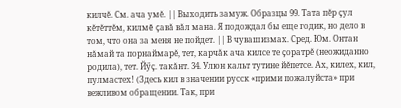килчĕ. См. ача умĕ. || Выходить замуж. Образцы 99. Тата пĕр çул кĕтĕттĕм, килмĕ çавă вăл мана. Я подождал бы еще годик, но дело в том, что она за меня не пойдет. || В чувашизмах. Сред. Юм. Онтан нăмай та порнаймарĕ, тет, карчăк ача килсе те çоратрĕ (неожиданно родила), тет. Йӳç. такăнт. 34. Улюн кальт тутине йĕпетсе. Ах, килех, кил, пулмастех! (Здесь кил в значении русск «прими пожалуйста» при вежливом обращении. Так, при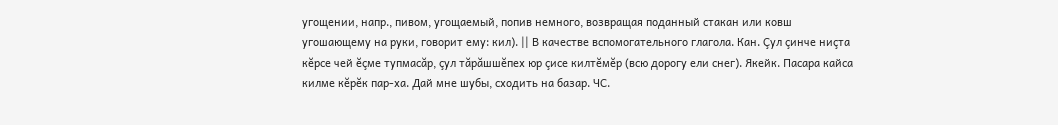угощении, напр., пивом, угощаемый, попив немного, возвращая поданный стакан или ковш угошающему на руки, говорит ему: кил). || В качестве вспомогательного глагола. Кан. Çул çинче ниçта кĕрсе чей ĕçме тупмасăр, çул тăрăшшĕпех юр çисе килтĕмĕр (всю дорогу ели снег). Якейк. Пасара кайса килме кĕрĕк пар-ха. Дай мне шубы, сходить на базар. ЧС.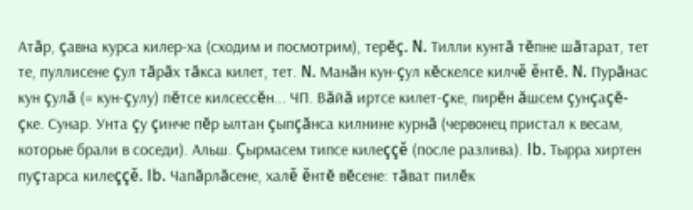Атăр, çавна курса килер-ха (сходим и посмотрим), терĕç. N. Тилли кунтă тĕпне шăтарат, тет те, пуллисене çул тăрăх тăкса килет, тет. N. Манăн кун-çул кĕскелсе килчĕ ĕнтĕ. N. Пурăнас кун çулă (= кун-çулу) пĕтсе килсессĕн... ЧП. Вăйă иртсе килет-çке, пирĕн ăшсем çунçаçĕ-çке. Сунар. Унта çу çинче пĕр ылтан çыпçăнса килнине курнă (червонец пристал к весам, которые брали в соседи). Альш. Çырмасем типсе килеççĕ (после разлива). Ib. Тырра хиртен пуçтарса килеççĕ. Ib. Чапăрлăсене, халĕ ĕнтĕ вĕсене: тăват пилĕк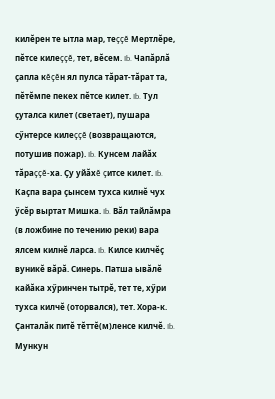килĕрен те ытла мар, теççĕ Мертлĕре, пĕтсе килеççĕ, тет, вĕсем. Ib. Чапăрлă çапла кĕçĕн ял пулса тăрат-тăрат та, пĕтĕмпе пекех пĕтсе килет. Ib. Тул çуталса килет (светает), пушара сӳнтерсе килеççĕ (возвращаются, потушив пожар). Ib. Кунсем лайăх тăраççĕ-ха. Çу уйăхĕ çитсе килет. Ib. Каçпа вара çынсем тухса килнĕ чух ӳсĕр выртат Мишка. Ib. Вăл тайлăмра (в ложбине по течению реки) вара ялсем килнĕ ларса. Ib. Килсе килчĕç вуникĕ вăрă. Синерь. Патша ывăлĕ кайăка хӳринчен тытрĕ, тет те, хӳри тухса килчĕ (оторвался), тет. Хора-к. Çанталăк питĕ тĕттĕ(м)ленсе килчĕ. Ib. Мункун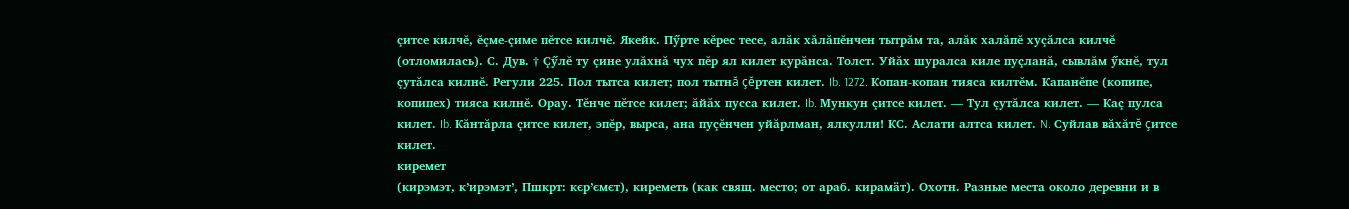çитсе килчĕ, ĕçме-çиме пĕтсе килчĕ. Якейк. Пӳрте кĕрес тесе, алăк хăлăпĕнчен тытрăм та, алăк халăпĕ хуçăлса килчĕ (отломилась). С. Дув. † Çӳлĕ ту çине улăхнă чух пĕр ял килет курăнса. Толст. Уйăх шуралса киле пуçланă, сывлăм ӳкнĕ, тул çутăлса килнĕ. Регули 225. Пол тытса килет; пол тытнă çĕртен килет. Ib. 1272. Копан-копан тияса килтĕм. Капанĕпе (копипе, копипех) тияса килнĕ. Орау. Тĕнче пĕтсе килет; ăйăх пусса килет. Ib. Мункун çитсе килет. — Тул çутăлса килет. — Каç пулса килет. Ib. Кăнтăрла çитсе килет, эпĕр, вырса, ана пуçĕнчен уйăрлман, ялкулли! КС. Аслати алтса килет. N. Суйлав вăхăтĕ çитсе килет.
киремет
(кирэмэт, к’ирэмэт’, Пшкрт: кєр’ємєт), киреметь (как свящ. место; от араб. кирамӓт). Охотн. Разные места около деревни и в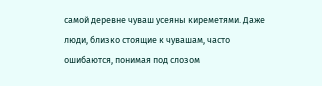самой деревне чуваш усеяны киреметями. Даже люди, близко стоящие к чувашам, часто ошибаются, понимая под слозом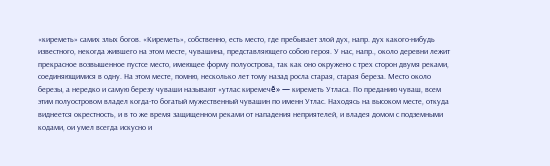«киреметь» самих злых богов. «Киреметь», собственно, есть место, где пребывает злой дух, напр. дух какого-нибудь известного, некогда жившего на этом месте, чувашина, представляющего собою героя. У нас, напр., около деревни лежит прекрасное возвышенное пустсе место, имеющее форму полуострова, так как оно окружено с трех сторон двумя реками, соединяющимися в одну. На этом месте, помню, несколько лет тому назад росла старая, старая береза. Место около березы, а нередко и самую березу чуваши называют «утлас киремечĕ» — киреметь Утласа. По преданию чуваш, всем этим полуостровом владел когда-то богатый мужественный чувашин по именн Утлас. Находясь на высоком месте, откуда виднеется окрестность, и в то же время защищенном реками от нападения неприятелей, и владея домом с подземными кодами, ои умел всегда искусно и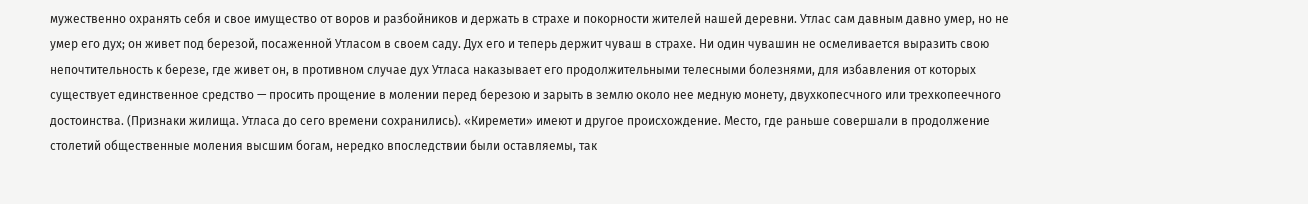мужественно охранять себя и свое имущество от воров и разбойников и держать в страхе и покорности жителей нашей деревни. Утлас сам давным давно умер, но не умер его дух; он живет под березой, посаженной Утласом в своем саду. Дух его и теперь держит чуваш в страхе. Ни один чувашин не осмеливается выразить свою непочтительность к березе, где живет он, в противном случае дух Утласа наказывает его продолжительными телесными болезнями, для избавления от которых существует единственное средство — просить прощение в молении перед березою и зарыть в землю около нее медную монету, двухкопесчного или трехкопеечного достоинства. (Признаки жилища. Утласа до сего времени сохранились). «Киремети» имеют и другое происхождение. Место, где раньше совершали в продолжение столетий общественные моления высшим богам, нередко впоследствии были оставляемы, так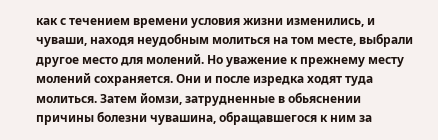как с течением времени условия жизни изменились, и чуваши, находя неудобным молиться на том месте, выбрали другое место для молений. Но уважение к прежнему месту молений сохраняется. Они и после изредка ходят туда молиться. Затем йомзи, затрудненные в обьяснении причины болезни чувашина, обращавшегося к ним за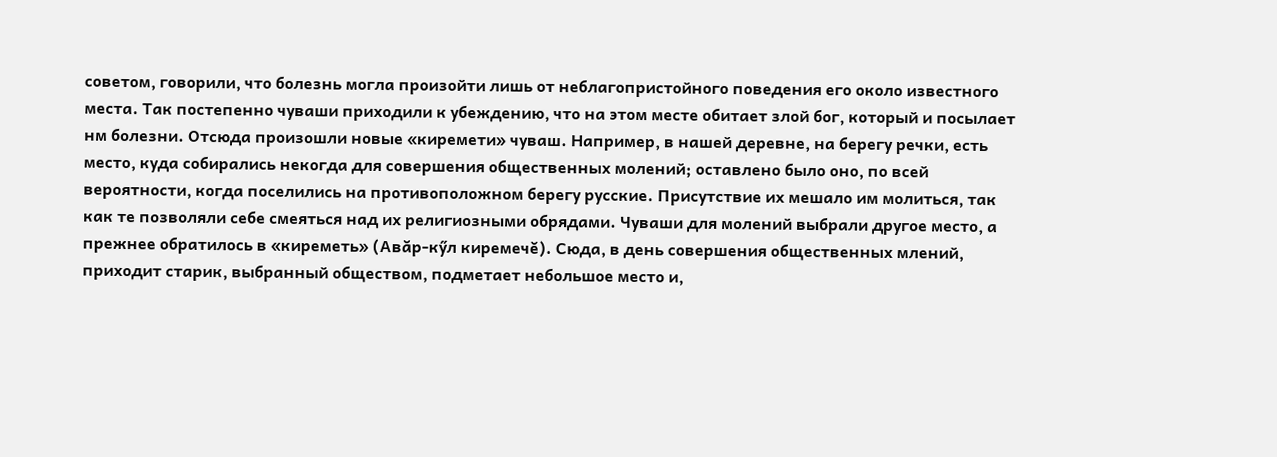советом, говорили, что болезнь могла произойти лишь от неблагопристойного поведения его около известного места. Так постепенно чуваши приходили к убеждению, что на этом месте обитает злой бог, который и посылает нм болезни. Отсюда произошли новые «киремети» чуваш. Например, в нашей деревне, на берегу речки, есть место, куда собирались некогда для совершения общественных молений; оставлено было оно, по всей вероятности, когда поселились на противоположном берегу русские. Присутствие их мешало им молиться, так как те позволяли себе смеяться над их религиозными обрядами. Чуваши для молений выбрали другое место, а прежнее обратилось в «киреметь» (Авăр-кӳл киремечĕ). Сюда, в день совершения общественных млений, приходит старик, выбранный обществом, подметает небольшое место и,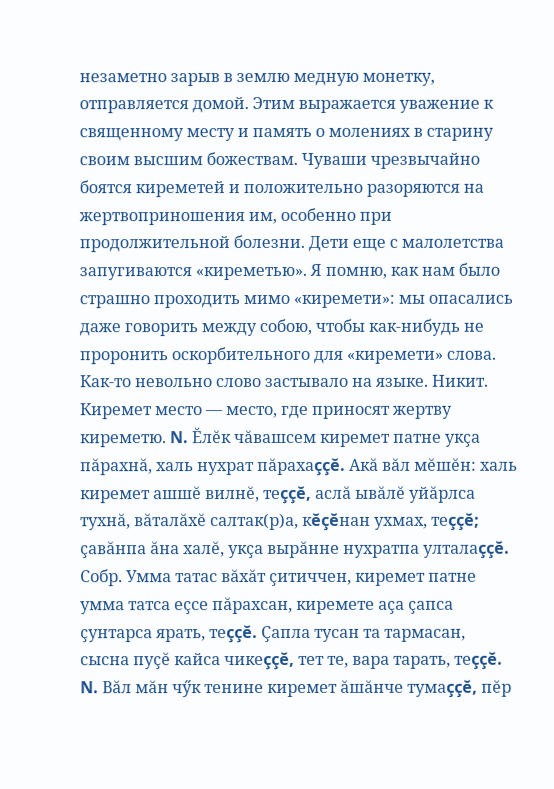незаметно зарыв в землю медную монетку, отправляется домой. Этим выражается уважение к священному месту и память о молениях в старину своим высшим божествам. Чуваши чрезвычайно боятся киреметей и положительно разоряются на жертвоприношения им, особенно при продолжительной болезни. Дети еще с малолетства запугиваются «киреметью». Я помню, как нам было страшно проходить мимо «киремети»: мы опасались даже говорить между собою, чтобы как-нибудь не проронить оскорбительного для «киремети» слова. Как-то невольно слово застывало на языке. Никит. Киремет место — место, где приносят жертву киреметю. N. Ĕлĕк чăвашсем киремет патне укçа пăрахнă, халь нухрат пăрахаççĕ. Акă вăл мĕшĕн: халь киремет ашшĕ вилнĕ, теççĕ, аслă ывăлĕ уйăрлса тухнă, вăталăхĕ салтак(р)а, кĕçĕнан ухмах, теççĕ; çавăнпа ăна халĕ, укçа вырăнне нухратпа улталаççĕ. Собр. Умма татас вăхăт çитиччен, киремет патне умма татса еçсе пăрахсан, киремете аçа çапса çунтарса ярать, теççĕ. Çапла тусан та тармасан, сысна пуçĕ кайса чикеççĕ, тет те, вара тарать, теççĕ. N. Вăл мăн чӳк тенине киремет ăшăнче тумаççĕ, пĕр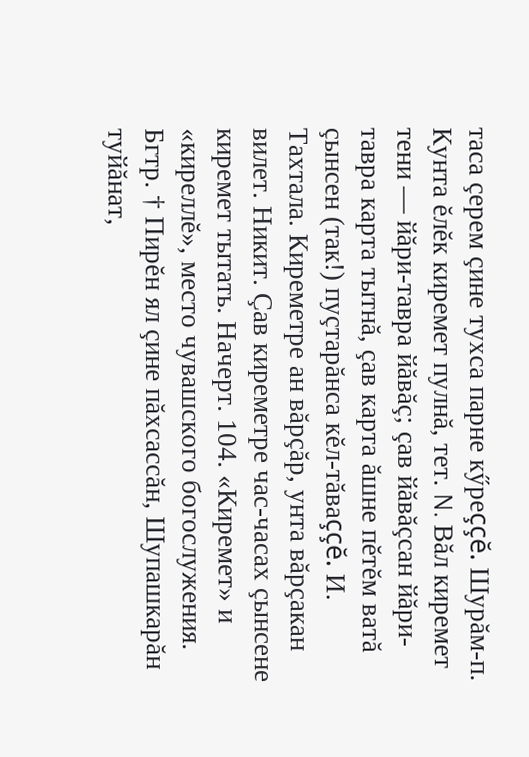таса çерем çине тухса парне кӳреççĕ. Шурăм-п. Кунта ĕлĕк киремет пулнă, тет. N. Вăл киремет тени — йăри-тавра йăвăç; çав йăвăçсан йăри-тавра карта тытнă, çав карта ăшне пĕтĕм ватă çынсен (так!) пуçтарăнса кĕл-тăваççĕ. И. Тахтала. Киреметре ан вăрçăр, унта вăрçакан вилет. Никит. Çав киреметре час-часах çынсене киремет тытать. Начерт. 104. «Киремет» и «киреллĕ», место чувашского богослужения. Бгтр. † Пирĕн ял çине пăхсассăн, Шупашкарăн туйăнат,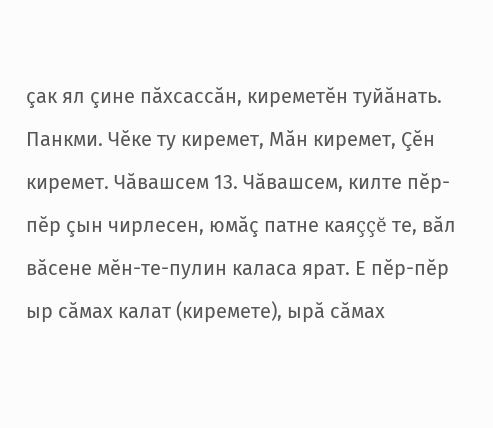çак ял çине пăхсассăн, киреметĕн туйăнать. Панкми. Чĕке ту киремет, Мăн киремет, Çĕн киремет. Чăвашсем 13. Чăвашсем, килте пĕр-пĕр çын чирлесен, юмăç патне каяççĕ те, вăл вăсене мĕн-те-пулин каласа ярат. Е пĕр-пĕр ыр сăмах калат (киремете), ырă сăмах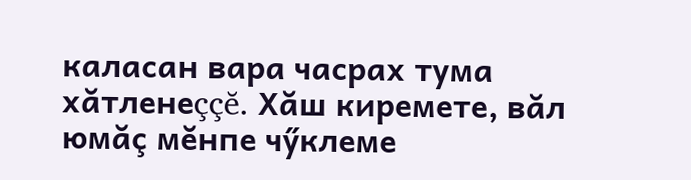каласан вара часрах тума хăтленеççĕ. Хăш киремете, вăл юмăç мĕнпе чӳклеме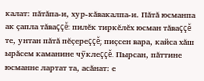калат: пăтăпа-и, хур-кăвакалпа-и. Пăтă юсманпа ак çапла тăваççĕ: пилĕк тиркĕлĕх юсман тăваççĕ те, унтан пăтă пĕçереççĕ; пиçсен вара, кайса хăш ырăсем каманине чӳклеççĕ. Пырсан, пăттине юсманне лартат та, асăнат: е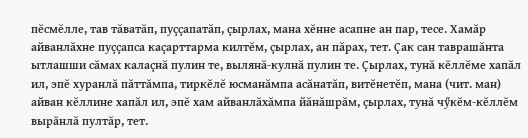пĕсмĕлле, тав тăватăп, пуççапатăп, çырлах, мана хĕнне асапне ан пар, тесе. Хамăр айванлăхне пуççапса каçарттарма килтĕм, çырлах, ан пăрах, тет. Çак сан таврашăнта ытлашши сăмах калаçнă пулин те, вылянă-кулнă пулин те. Çырлах, тунă кĕллĕме хапăл ил, эпĕ хуранлă пăттăмпа, тиркĕлĕ юсманăмпа асăнатăп, витĕнетĕп, мана (чит. ман) айван кĕллине хапăл ил, эпĕ хам айванлăхăмпа йăнăшрăм, çырлах, тунă чӳкĕм-кĕллĕм вырăнлă пултăр, тет.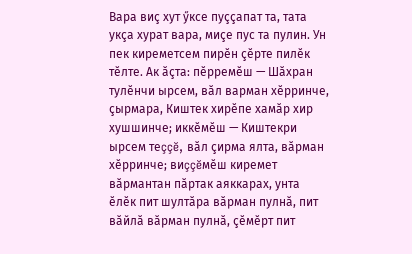Вара виç хут ӳксе пуççапат та, тата укçа хурат вара, миçе пус та пулин. Ун пек киреметсем пирĕн çĕрте пилĕк тĕлте. Ак ăçта: пĕрремĕш — Шăхран тулĕнчи ырсем, вăл варман хĕрринче, çырмара, Киштек хирĕпе хамăр хир хушшинче; иккĕмĕш — Киштекри ырсем теççĕ, вăл çирма ялта, вăрман хĕрринче; виççĕмĕш киремет вăрмантан пăртак аяккарах, унта ĕлĕк пит шултăра вăрман пулнă, пит вăйлă вăрман пулнă, çĕмĕрт пит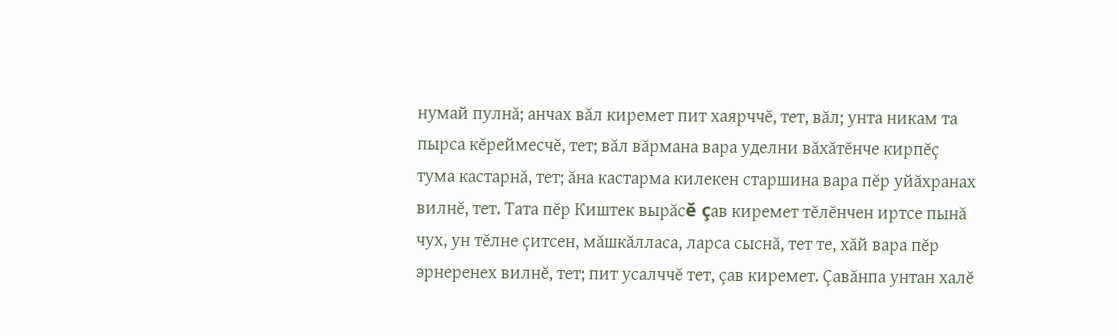нумай пулнă; анчах вăл киремет пит хаярччĕ, тет, вăл; унта никам та пырса кĕреймесчĕ, тет; вăл вăрмана вара уделни вăхăтĕнче кирпĕç тума кастарнă, тет; ăна кастарма килекен старшина вара пĕр уйăхранах вилнĕ, тет. Тата пĕр Киштек вырăсĕ çав киремет тĕлĕнчен иртсе пынă чух, ун тĕлне çитсен, мăшкăлласа, ларса сыснă, тет те, хăй вара пĕр эрнеренех вилнĕ, тет; пит усалччĕ тет, çав киремет. Çавăнпа унтан халĕ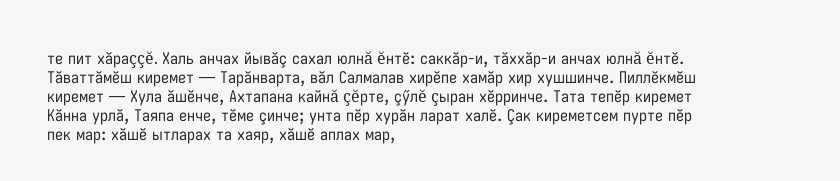те пит хăраççĕ. Халь анчах йывăç сахал юлнă ĕнтĕ: саккăр-и, тăххăр-и анчах юлнă ĕнтĕ. Тăваттăмĕш киремет — Тарăнварта, вăл Салмалав хирĕпе хамăр хир хушшинче. Пиллĕкмĕш киремет — Хула ăшĕнче, Ахтапана кайнă çĕрте, çӳлĕ çыран хĕрринче. Тата тепĕр киремет Кăнна урлă, Таяпа енче, тĕме çинче; унта пĕр хурăн ларат халĕ. Çак киреметсем пурте пĕр пек мар: хăшĕ ытларах та хаяр, хăшĕ аплах мар,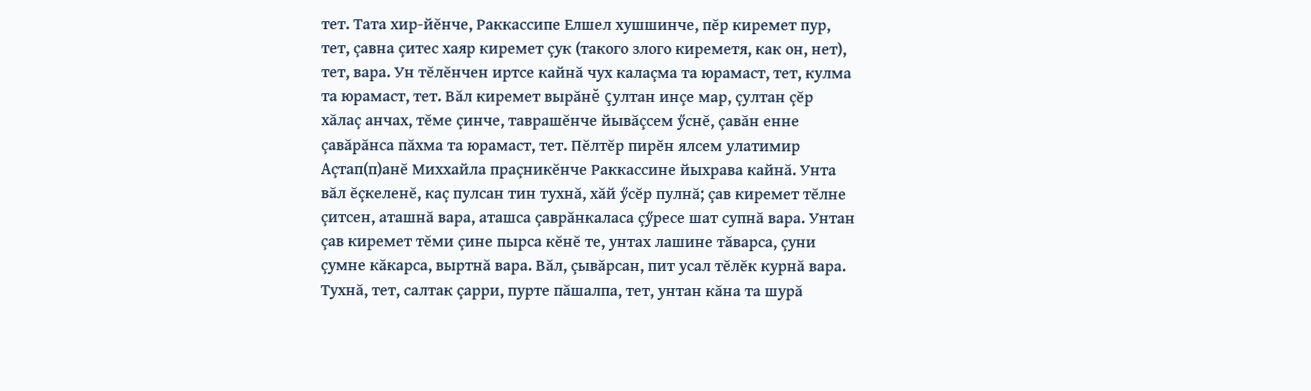тет. Тата хир-йĕнче, Раккассипе Елшел хушшинче, пĕр киремет пур, тет, çавна çитес хаяр киремет çук (такого злого киреметя, как он, нет), тет, вара. Ун тĕлĕнчен иртсе кайнă чух калаçма та юрамаст, тет, кулма та юрамаст, тет. Вăл киремет вырăнĕ çултан инçе мар, çултан çĕр хăлаç анчах, тĕме çинче, таврашĕнче йывăçсем ӳснĕ, çавăн енне çавăрăнса пăхма та юрамаст, тет. Пĕлтĕр пирĕн ялсем улатимир Аçтап(п)анĕ Миххайла праçникĕнче Раккассине йыхрава кайнă. Унта вăл ĕçкеленĕ, каç пулсан тин тухнă, хăй ӳсĕр пулнă; çав киремет тĕлне çитсен, аташнă вара, аташса çаврăнкаласа çӳресе шат супнă вара. Унтан çав киремет тĕми çине пырса кĕнĕ те, унтах лашине тăварса, çуни çумне кăкарса, выртнă вара. Вăл, çывăрсан, пит усал тĕлĕк курнă вара. Тухнă, тет, салтак çарри, пурте пăшалпа, тет, унтан кăна та шурă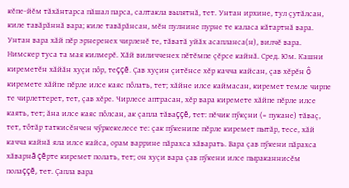кĕпе-йĕм тăхăнтарса пăшал парса, салтакла вылятнă, тет. Унтан ирхине, тул çутăлсан, киле тавăрăннă вара; киле тавăрăнсан, мĕн пулнине пурне те каласа кăтартнă вара. Унтан вара хăй пĕр эрнеренех чирленĕ те, тăватă уйăх асапланса(н), вилчĕ вара. Нимскер туса та мая килмерĕ. Хăй виличченех пĕтĕмпе çĕрсе кайнă. Сред. Юм. Кашни киреметĕн хăйăн хуçи пôр, теççĕ. Çав хуçин çитĕнсе хĕр качча кайсан, çав хĕрĕн ô киремете хăйпе пĕрле илсе каяс пôлать, тет; хăйне илсе каймасан, киремет темле чирпе те чирлеттерет, тет, çав хĕре. Чирлесе аптрасан, хĕр вара киремете хăйпе пĕрле илсе каять, тет; ăна илсе каяс пôлсан, ак çапла тăваççĕ, тет: пĕчик пӳкçни (= пукане) тăваç, тет, тôтăр таткисĕнчен чӳркекелесе те: çак пӳкенипе пĕрле киремет пытăр, тесе, хăй качча кайнă яла илсе кайса, орам варрине пăрахса хăварать. Вара çав пӳкени пăрахса хăварнă çĕрте киремет полать, тет; он хуçи вара çав пӳкени илсе пыраканнисĕм полаççĕ, тет. Çапла вара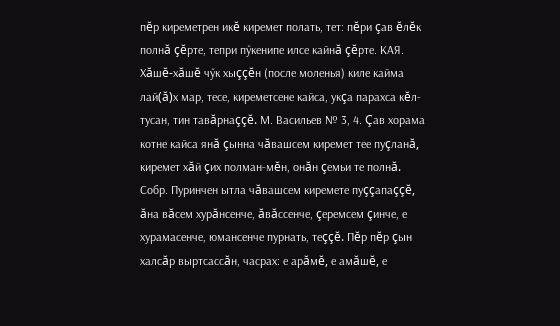пĕр киреметрен икĕ киремет полать, тет: пĕри çав ĕлĕк полнă çĕрте, тепри пӳкенипе илсе кайнă çĕрте. КАЯ. Хăшĕ-хăшĕ чӳк хыççĕн (после моленья) киле кайма лай(ă)х мар, тесе, киреметсене кайса, укçа парахса кĕл-тусан, тин тавăрнаççĕ. М. Васильев № 3, 4. Çав хорама котне кайса янă çынна чăвашсем киремет тее пуçланă, киремет хăй çих полман-мĕн, онăн çемьи те полнă. Собр. Пуринчен ытла чăвашсем киремете пуççапаççĕ, ăна вăсем хурăнсенче, ăвăссенче, çеремсем çинче, е хурамасенче, юмансенче пурнать, теççĕ. Пĕр пĕр çын халсăр выртсассăн, часрах: е арăмĕ, е амăшĕ, е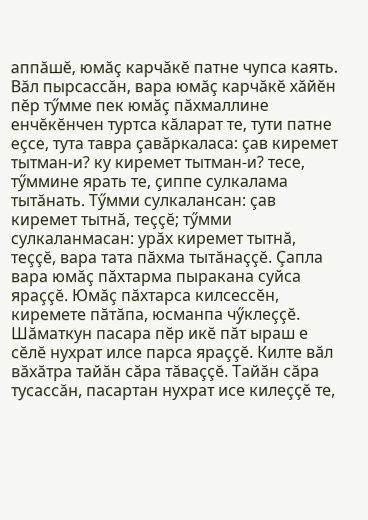аппăшĕ, юмăç карчăкĕ патне чупса каять. Вăл пырсассăн, вара юмăç карчăкĕ хăйĕн пĕр тӳмме пек юмăç пăхмаллине енчĕкĕнчен туртса кăларат те, тути патне еçсе, тута тавра çавăркаласа: çав киремет тытман-и? ку киремет тытман-и? тесе, тӳммине ярать те, çиппе сулкалама тытăнать. Тӳмми сулкалансан: çав киремет тытнă, теççĕ; тӳмми сулкаланмасан: урăх киремет тытнă, теççĕ, вара тата пăхма тытăнаççĕ. Çапла вара юмăç пăхтарма пыракана суйса яраççĕ. Юмăç пăхтарса килсессĕн, киремете пăтăпа, юсманпа чӳклеççĕ. Шăматкун пасара пĕр икĕ пăт ыраш е сĕлĕ нухрат илсе парса яраççĕ. Килте вăл вăхăтра тайăн сăра тăваççĕ. Тайăн сăра тусассăн, пасартан нухрат исе килеççĕ те,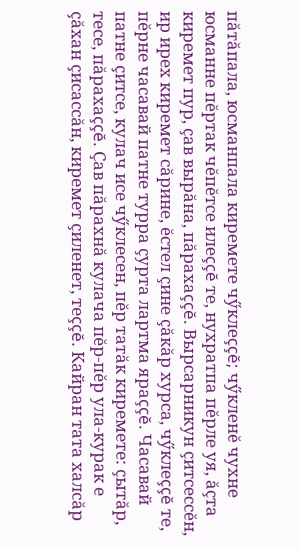пăтăпала, юсманпала киремете чӳклеççĕ; чӳкленĕ чухне юсманне пĕртак чĕпĕтсе илеççĕ те, нухратпа пĕрле уя, ăçта киремет пур, çав вырăна, пăрахаççĕ. Вырсарникун çитсессĕн, ир ирех киремет сăрине, ĕстел çине çăкăр хурса, чӳклеççĕ те, пĕрне часавай патне турра çурта лартма яраççĕ. Часавай патне çитсе, кулач исе чӳклесен, пĕр татăк киремете: çытăр, тесе, пăрахаççĕ. Çав пăрахнă кулача пĕр-пĕр ула-курак е çăхан çисассăн, киремет çиленет, теççĕ. Кайран тата халсăр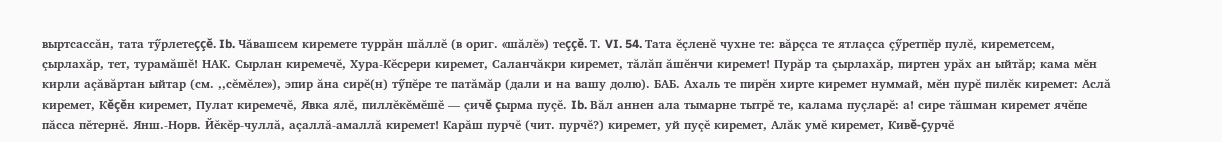выртсассăн, тата тӳрлетеççĕ. Ib. Чăвашсем киремете туррăн шăллĕ (в ориг. «шăлĕ») теççĕ. Т. VI. 54. Тата ĕçленĕ чухне те: вăрçса те ятлаçса çӳретпĕр пулĕ, киреметсем, çырлахăр, тет, турамăшĕ! НАК. Сырлан киремечĕ, Хура-Кĕсрери киремет, Саланчăкри киремет, тăлăп ăшĕнчи киремет! Пурăр та çырлахăр, пиртен урăх ан ыйтăр; кама мĕн кирли аçăвăртан ыйтар (см. ,,сĕмĕле»), эпир ăна сирĕ(н) тӳпĕре те патăмăр (дали и на вашу долю). БАБ. Ахаль те пирĕн хирте киремет нуммай, мĕн пурĕ пилĕк киремет: Аслă киремет, Кĕçĕн киремет, Пулат киремечĕ, Явка ялĕ, пиллĕкĕмĕшĕ — çичĕ çырма пуçĕ. Ib. Вăл аннен ала тымарне тытрĕ те, калама пуçларĕ: а! сире тăшман киремет ячĕпе пăсса пĕтернĕ. Янш.-Норв. Йĕкĕр-чуллă, аçаллă-амаллă киремет! Карăш пурчĕ (чит. пурчĕ?) киремет, уй пуçĕ киремет, Алăк умĕ киремет, Кивĕ-çурчĕ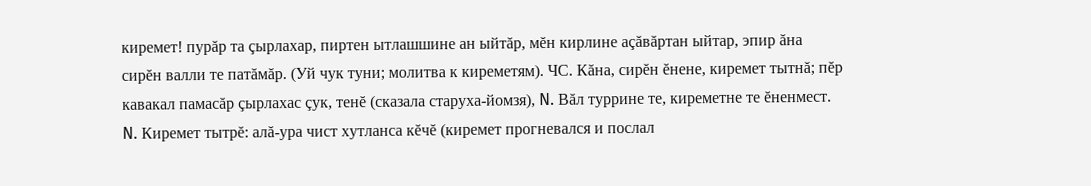киремет! пурăр та çырлахар, пиртен ытлашшине ан ыйтăр, мĕн кирлине аçăвăртан ыйтар, эпир ăна сирĕн валли те патăмăр. (Уй чук туни; молитва к киреметям). ЧС. Кăна, сирĕн ĕнене, киремет тытнă; пĕр кавакал памасăр çырлахас çук, тенĕ (сказала старуха-йомзя), N. Вăл туррине те, киреметне те ĕненмест. N. Киремет тытрĕ: алă-ура чист хутланса кĕчĕ (киремет прогневался и послал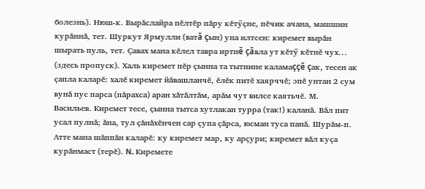болезнь). Нюш-к. Вырăслайра пĕлтĕр пăру кĕтӳçне, пĕчик ачана, машшин курăннă, тет. Шуркут Ярмулли (ватă çын) уна илтсен: киремет вырăн шырать пуль, тет. Çавах мана кĕлел тавра иртнĕ çăвла ут кĕтӳ кĕтнĕ чух... (здесь пропуск). Халь киремет пĕр çынна та тытнине каламаççĕ çак, тесен ак çапла каларĕ: халĕ киремет йăвашланчĕ, ĕлĕк питĕ хаярччĕ; эпĕ унтан 2 сум вунă пус парса (пăрахса) аран хăтăлтăм, арăм чут вилсе каятьчĕ. М. Васильев. Киремет тесе, çынна тытса хутлакан турра (так!) каланă. Вăл пит усал пулнă; ăна, тул çăнăхĕнчен сар çупа çăрса, юсман туса панă. Шурăм-п. Атте мана шăппăн каларĕ: ку киремет мар, ку арçури; киремет вăл куçа курăнмаст (терĕ). N. Киремете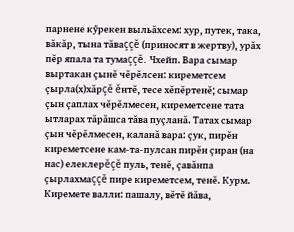парнене кӳрекен выльăхсем: хур, путек, така, вăкăр, тына тăваççĕ (приносят в жертву), урăх пĕр япала та тумаççĕ. Чхейп. Вара сымар выртакан çынĕ чĕрĕлсен: киреметсем çырла(х)хăрçĕ ĕнтĕ, тесе хĕпĕртенĕ; сымар çын çаплах чĕрĕлмесен, киреметсене тата ытларах тăрăшса тăва пуçланă. Татах сымар çын чĕрĕлмесен, каланă вара: çук, пирĕн киреметсене кам-та-пулсан пирĕн çиран (на нас) елеклерĕçĕ пуль, тенĕ, çавăнпа çырлахмаççĕ пире киреметсем, тенĕ. Курм. Киремете валли: пашалу, вĕтĕ йăва,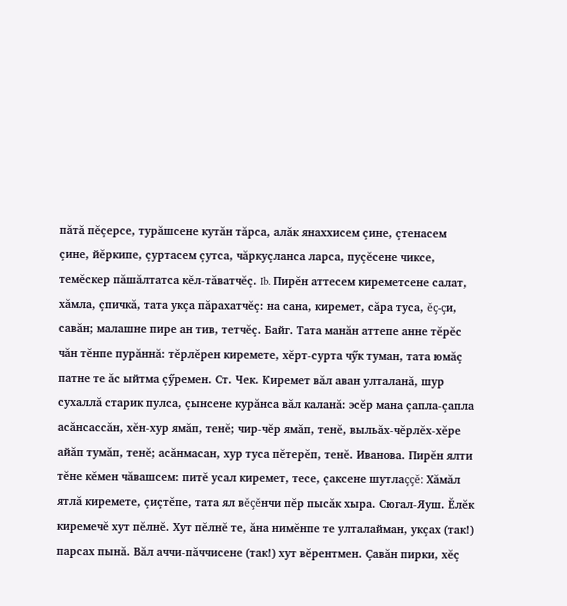пăтă пĕçерсе, турăшсене кутăн тăрса, алăк янаххисем çине, çтенасем çине, йĕркипе, çуртасем çутса, чăркуçланса ларса, пуçĕсене чиксе, темĕскер пăшăлтатса кĕл-тăватчĕç. Ib. Пирĕн аттесем киреметсене салат, хăмла, çпичкă, тата укçа пăрахатчĕç: на сана, киремет, сăра туса, ĕç-çи, савăн; малашне пире ан тив, тетчĕç. Байг. Тата манăн аттепе анне тĕрĕс чăн тĕнпе пурăннă: тĕрлĕрен киремете, хĕрт-сурта чӳк туман, тата юмăç патне те ăс ыйтма çӳремен. Ст. Чек. Киремет вăл аван улталанă, шур сухаллă старик пулса, çынсене курăнса вăл каланă: эсĕр мана çапла-çапла асăнсассăн, хĕн-хур ямăп, тенĕ; чир-чĕр ямăп, тенĕ, выльăх-чĕрлĕх-хĕре айăп тумăп, тенĕ; асăнмасан, хур туса пĕтерĕп, тенĕ. Иванова. Пирĕн ялти тĕне кĕмен чăвашсем: питĕ усал киремет, тесе, çаксене шутлаççĕ: Хăмăл ятлă киремете, çиçтĕпе, тата ял вĕçĕнчи пĕр пысăк хыра. Сюгал-Яуш. Ĕлĕк киремечĕ хут пĕлнĕ. Хут пĕлнĕ те, ăна нимĕнпе те улталайман, укçах (так!) парсах пынă. Вăл аччи-пăччисене (так!) хут вĕрентмен. Çавăн пирки, хĕç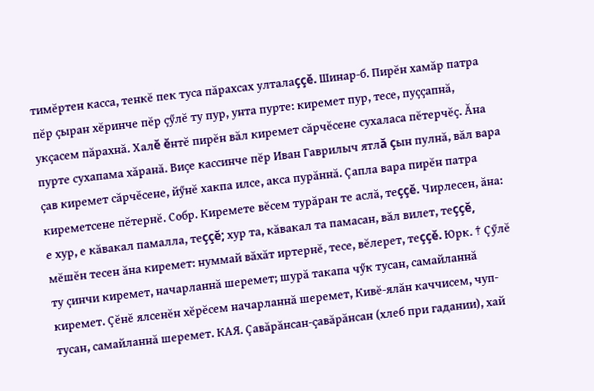тимĕртен касса, тенкĕ пек туса пăрахсах улталаççĕ. Шинар-б. Пирĕн хамăр патра пĕр çыран хĕринче пĕр çӳлĕ ту пур, унта пурте: киремет пур, тесе, пуççапнă, укçасем пăрахнă. Халĕ ĕнтĕ пирĕн вăл киремет сăрчĕсене сухаласа пĕтерчĕç. Ăна пурте сухапама хăранă. Виçе кассинче пĕр Иван Гаврилыч ятлă çын пулнă, вăл вара çав киремет сăрчĕсене, йӳнĕ хакпа илсе, акса пурăннă. Çапла вара пирĕн патра киреметсене пĕтернĕ. Собр. Киремете вĕсем турăран те аслă, теççĕ. Чирлесен, ăна: е хур, е кăвакал памалла, теççĕ; хур та, кăвакал та памасан, вăл вилет, теççĕ, мĕшĕн тесен ăна киремет: нуммай вăхăт иртернĕ, тесе, вĕлерет, теççĕ. Юрк. † Çӳлĕ ту çинчи киремет, начарланнă шеремет; шурă такапа чӳк тусан, самайланнă киремет. Çĕнĕ ялсенĕн хĕрĕсем начарланнă шеремет, Кивĕ-ялăн каччисем, чуп-тусан, самайланнă шеремет. КАЯ. Çавăрăнсан-çавăрăнсан (хлеб при гадании), хай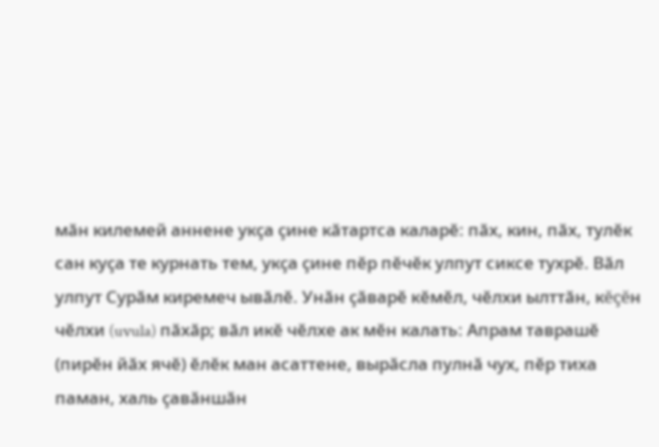мăн килемей аннене укçа çине кăтартса каларĕ: пăх, кин, пăх, тулĕк сан куçа те курнать тем, укçа çине пĕр пĕчĕк улпут сиксе тухрĕ. Вăл улпут Сурăм киремеч ывăлĕ. Унăн çăварĕ кĕмĕл, чĕлхи ылттăн, кĕçĕн чĕлхи (uvula) пăхăр; вăл икĕ чĕлхе ак мĕн калать: Апрам таврашĕ (пирĕн йăх ячĕ) ĕлĕк ман асаттене, вырăсла пулнă чух, пĕр тиха паман, халь çавăншăн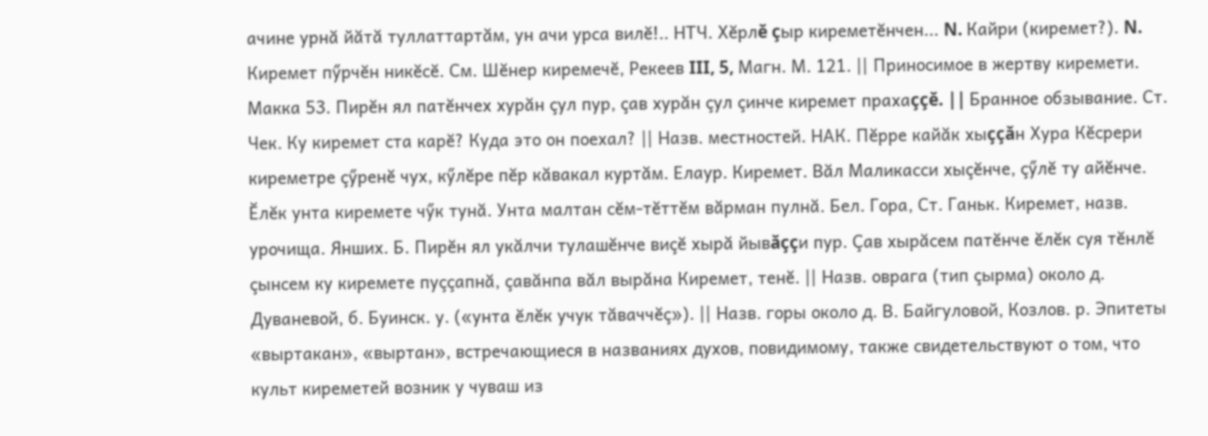ачине урнă йăтă туллаттартăм, ун ачи урса вилĕ!.. НТЧ. Хĕрлĕ çыр киреметĕнчен... N. Кайри (киремет?). N. Киремет пӳрчĕн никĕсĕ. См. Шĕнер киремечĕ, Рекеев III, 5, Магн. М. 121. || Приносимое в жертву киремети. Макка 53. Пирĕн ял патĕнчех хурăн çул пур, çав хурăн çул çинче киремет прахаççĕ. || Бранное обзывание. Ст. Чек. Ку киремет ста карĕ? Куда это он поехал? || Назв. местностей. НАК. Пĕрре кайăк хыççăн Хура Кĕсрери киреметре çӳренĕ чух, кӳлĕре пĕр кăвакал куртăм. Елаур. Киремет. Вăл Маликасси хыçĕнче, çӳлĕ ту айĕнче. Ĕлĕк унта киремете чӳк тунă. Унта малтан сĕм-тĕттĕм вăрман пулнă. Бел. Гора, Ст. Ганьк. Киремет, назв. урочища. Янших. Б. Пирĕн ял укăлчи тулашĕнче виçĕ хырă йывăççи пур. Çав хырăсем патĕнче ĕлĕк суя тĕнлĕ çынсем ку киремете пуççапнă, çавăнпа вăл вырăна Киремет, тенĕ. || Назв. оврага (тип çырма) около д. Дуваневой, б. Буинск. у. («унта ĕлĕк учук тăваччĕç»). || Назв. горы около д. В. Байгуловой, Козлов. р. Эпитеты «выртакан», «выртан», встречающиеся в названиях духов, повидимому, также свидетельствуют о том, что культ киреметей возник у чуваш из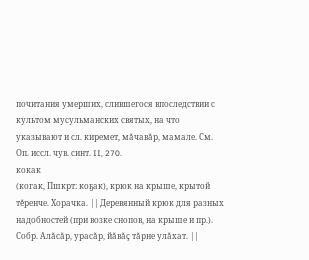почитания умерших, слившегося впоследствии с культом мусульманских святых, на что указывают и сл. киремет, мăчавăр, мамале. См. Оп. иссл. чув. синт. II, 270.
кокак
(когак, Пшкрт: коҕак), крюк на крыше, крытой тĕренче. Хорачка. || Деревянный крюк для разных надобностей (при возке снопов, на крыше и пр.). Собр. Алăсăр, урасăр, йăвăç тăрне улăхат. ||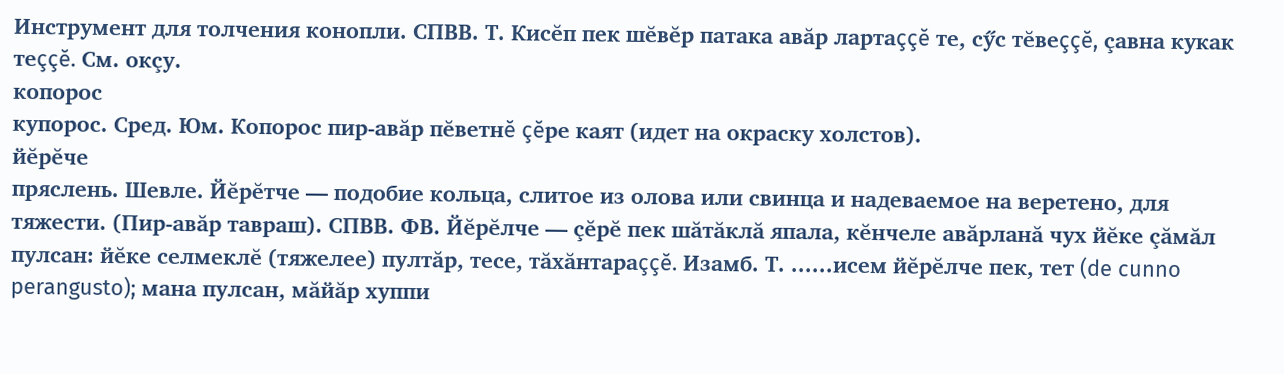Инструмент для толчения конопли. СПВВ. Т. Кисĕп пек шĕвĕр патака авăр лартаççĕ те, сӳс тĕвеççĕ, çавна кукак теççĕ. См. окçу.
копорос
купорос. Сред. Юм. Копорос пир-авăр пĕветнĕ çĕре каят (идет на окраску холстов).
йĕрĕче
пряслень. Шевле. Йĕрĕтче — подобие кольца, слитое из олова или свинца и надеваемое на веретено, для тяжести. (Пир-авăр тавраш). СПВВ. ФВ. Йĕрĕлче — çĕрĕ пек шăтăклă япала, кĕнчеле авăрланă чух йĕке çăмăл пулсан: йĕке селмеклĕ (тяжелее) пултăр, тесе, тăхăнтараççĕ. Изамб. Т. ......исем йĕрĕлче пек, тет (de cunno perangusto); мана пулсан, мăйăр хуппи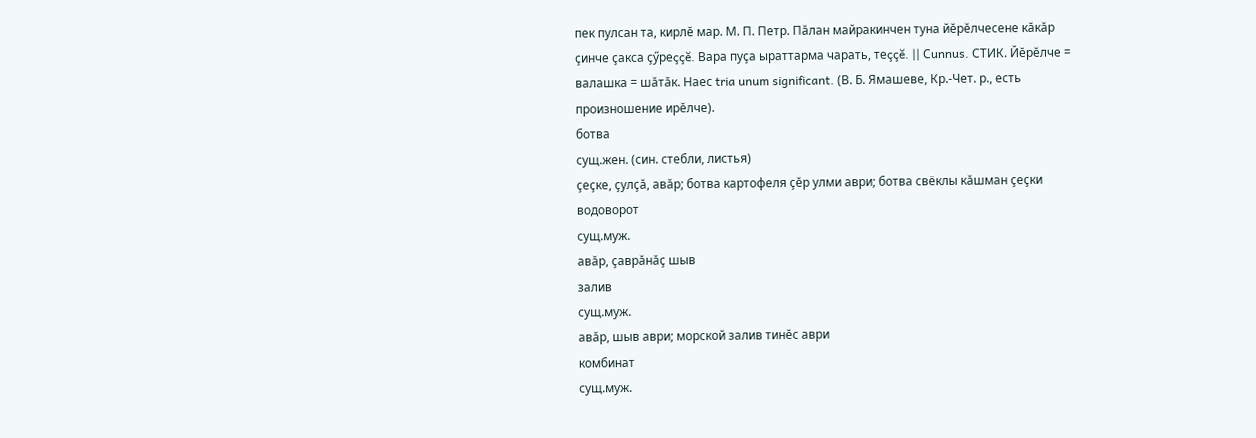пек пулсан та, кирлĕ мар. М. П. Петр. Пăлан майракинчен туна йĕрĕлчесене кăкăр çинче çакса çӳреççĕ. Вара пуçа ыраттарма чарать, теççĕ. || Сunnus. СТИК. Йĕрĕлче = валашка = шăтăк. Наес tria unum significant. (В. Б. Ямашеве, Кр.-Чет. р., есть произношение ирĕлче).
ботва
сущ.жен. (син. стебли, листья)
çеçке, çулçă, авăр; ботва картофеля çĕр улми аври; ботва свёклы кăшман çеçки
водоворот
сущ.муж.
авăр, çаврăнăç шыв
залив
сущ.муж.
авăр, шыв аври; морской залив тинĕс аври
комбинат
сущ.муж.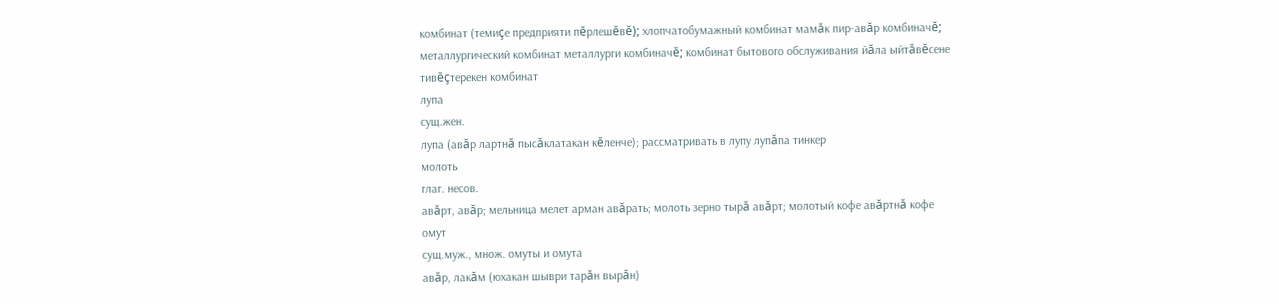комбинат (темиçе предприяти пĕрлешĕвĕ); хлопчатобумажный комбинат мамăк пир-авăр комбиначĕ; металлургический комбинат металлурги комбиначĕ; комбинат бытового обслуживания йăла ыйтăвĕсене тивĕçтерекен комбинат
лупа
сущ.жен.
лупа (авăр лартнă пысăклатакан кĕленче); рассматривать в лупу лупăпа тинкер
молоть
глаг. несов.
авăрт, авăр; мельница мелет арман авăрать; молоть зерно тырă авăрт; молотый кофе авăртнă кофе
омут
сущ.муж., множ. омуты и омута
авăр, лакăм (юхакан шыври тарăн вырăн)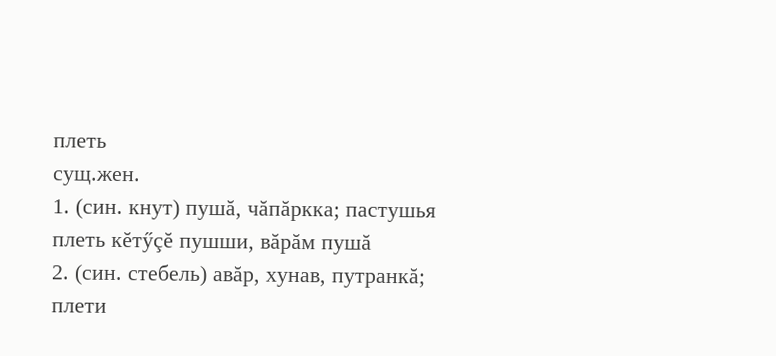плеть
сущ.жен.
1. (син. кнут) пушă, чăпăркка; пастушья плеть кĕтӳçĕ пушши, вăрăм пушă
2. (син. стебель) авăр, хунав, путранкă; плети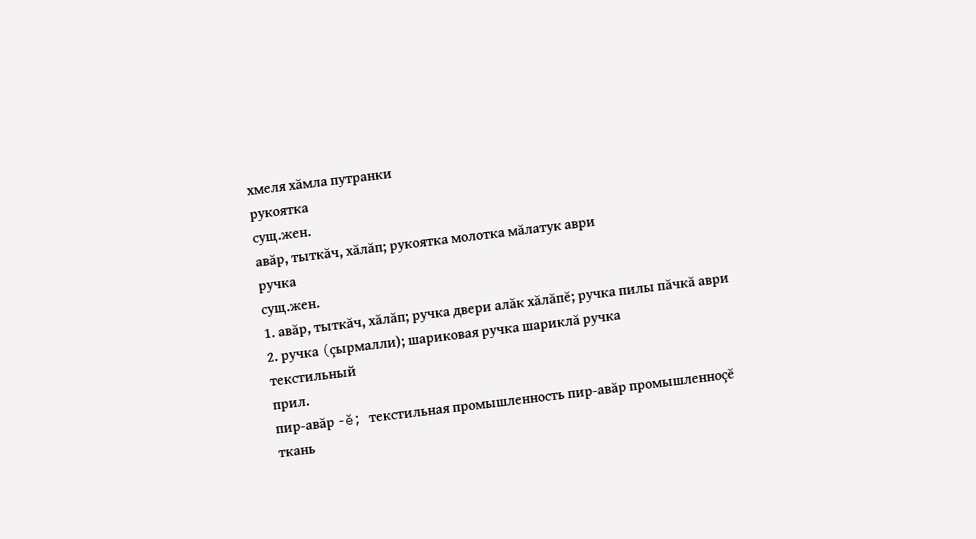хмеля хăмла путранки
рукоятка
сущ.жен.
авăр, тыткăч, хăлăп; рукоятка молотка мăлатук аври
ручка
сущ.жен.
1. авăр, тыткăч, хăлăп; ручка двери алăк хăлăпĕ; ручка пилы пăчкă аври
2. ручка (çырмалли); шариковая ручка шариклă ручка
текстильный
прил.
пир-авăр -ĕ; текстильная промышленность пир-авăр промышленноçĕ
ткань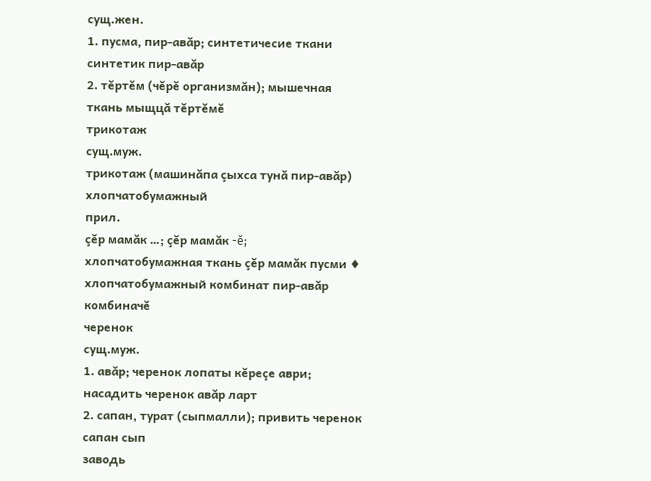сущ.жен.
1. пусма, пир-авăр; синтетичесие ткани синтетик пир-авăр
2. тĕртĕм (чĕрĕ организмăн); мышечная ткань мыщцă тĕртĕмĕ
трикотаж
сущ.муж.
трикотаж (машинăпа çыхса тунă пир-авăр)
хлопчатобумажный
прил.
çĕр мамăк …; çĕр мамăк -ĕ; хлопчатобумажная ткань çĕр мамăк пусми ♦ хлопчатобумажный комбинат пир-авăр комбиначĕ
черенок
сущ.муж.
1. авăр; черенок лопаты кĕреçе аври; насадить черенок авăр ларт
2. сапан, турат (сыпмалли); привить черенок сапан сып
заводь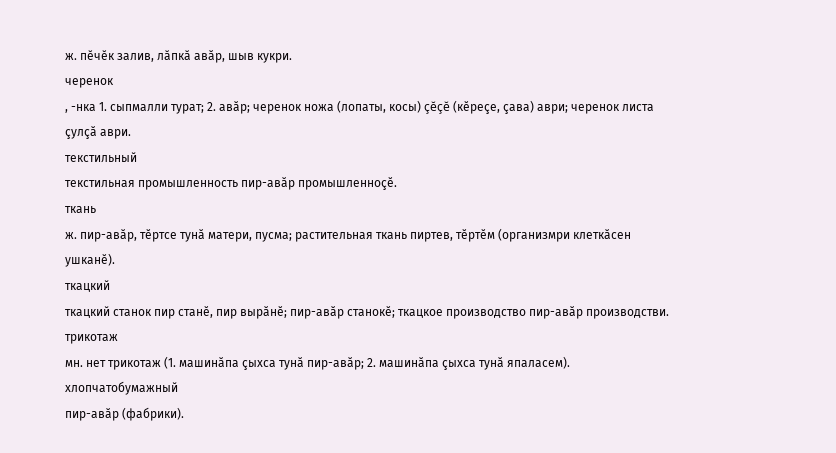ж. пӗчӗк залив, лӑпкӑ авăр, шыв кукри.
черенок
, -нка 1. сыпмалли турат; 2. авăр; черенок ножа (лопаты, косы) çĕçĕ (кĕреçе, çава) аври; черенок листа çулçă аври.
текстильный
текстильная промышленность пир-авăр промышленноçĕ.
ткань
ж. пир-авăр, тĕртсе тунă матери, пусма; растительная ткань пиртев, тĕртĕм (организмри клеткăсен ушканĕ).
ткацкий
ткацкий станок пир станĕ, пир вырăнĕ; пир-авăр станокĕ; ткацкое производство пир-авăр производстви.
трикотаж
мн. нет трикотаж (1. машинăпа çыхса тунă пир-авăр; 2. машинăпа çыхса тунă япаласем).
хлопчатобумажный
пир-авăр (фабрики).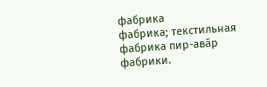фабрика
фабрика; текстильная фабрика пир-авăр фабрики.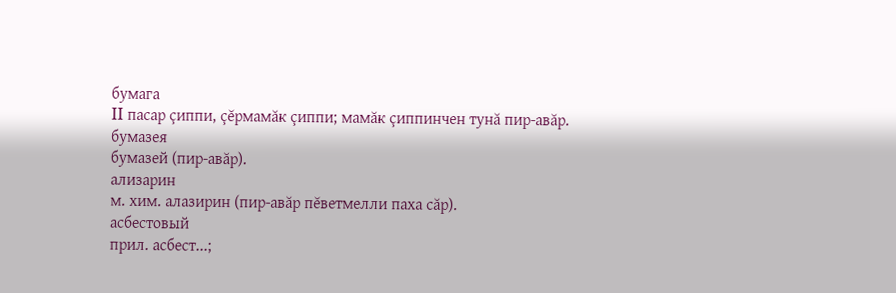бумага
II пасар çиппи, çĕрмамăк çиппи; мамăк çиппинчен тунă пир-авăр.
бумазея
бумазей (пир-авăр).
ализарин
м. хим. алазирин (пир-авăр пĕветмелли паха сăр).
асбестовый
прил. асбест...;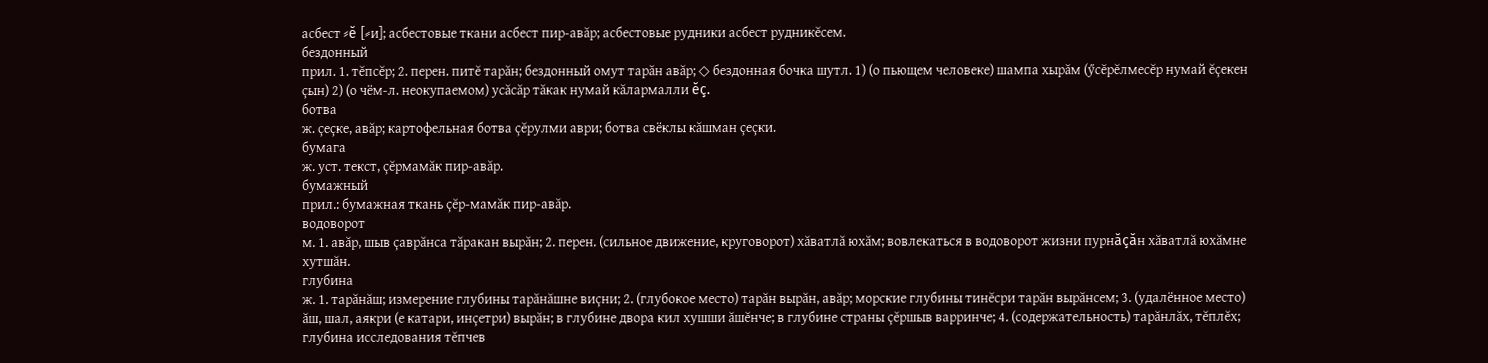асбест ⸗ĕ [⸗и]; асбестовые ткани асбест пир-авăр; асбестовые рудники асбест рудникĕсем.
бездонный
прил. 1. тĕпсĕр; 2. перен. питĕ тарăн; бездонный омут тарăн авăр; ◇ бездонная бочка шутл. 1) (о пьющем человеке) шампа хырăм (ӳсĕрĕлмесĕр нумай ĕçекен çын) 2) (о чём-л. неокупаемом) усăсăр тăкак нумай кăлармалли ĕç.
ботва
ж. çеçке, авăр; картофельная ботва çĕрулми аври; ботва свёклы кăшман çеçки.
бумага
ж. уст. текст, çĕрмамăк пир-авăр.
бумажный
прил.: бумажная ткань çĕр-мамăк пир-авăр.
водоворот
м. 1. авăр, шыв çаврăнса тăракан вырăн; 2. перен. (сильное движение, круговорот) хăватлă юхăм; вовлекаться в водоворот жизни пурнăçăн хăватлă юхăмне хутшăн.
глубина
ж. 1. тарăнăш; измерение глубины тарăнăшне виçни; 2. (глубокое место) тарăн вырăн, авăр; морские глубины тинĕсри тарăн вырăнсем; 3. (удалённое место) ăш, шал, аякри (е катари, инçетри) вырăн; в глубине двора кил хушши ăшĕнче; в глубине страны çĕршыв варринче; 4. (содержательность) тарăнлăх, тĕплĕх; глубина исследования тĕпчев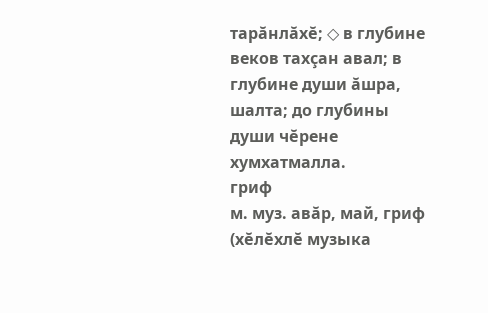тарăнлăхĕ; ◇ в глубине веков тахçан авал; в глубине души ăшра, шалта; до глубины души чĕрене хумхатмалла.
гриф
м. муз. авăр, май, гриф (хĕлĕхлĕ музыка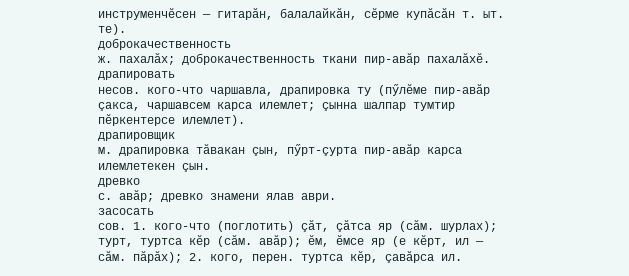инструменчĕсен — гитарăн, балалайкăн, сĕрме купăсăн т. ыт. те).
доброкачественность
ж. пахалăх; доброкачественность ткани пир-авăр пахалăхĕ.
драпировать
несов. кого-что чаршавла, драпировка ту (пӳлĕме пир-авăр çакса, чаршавсем карса илемлет; çынна шалпар тумтир пĕркентерсе илемлет).
драпировщик
м. драпировка тăвакан çын, пӳрт-çурта пир-авăр карса илемлетекен çын.
древко
с. авăр; древко знамени ялав аври.
засосать
сов. 1. кого-что (поглотить) çăт, çăтса яр (сăм. шурлах); турт, туртса кĕр (сăм. авăр); ĕм, ĕмсе яр (е кĕрт, ил — сăм. пăрăх); 2. кого, перен. туртса кĕр, çавăрса ил.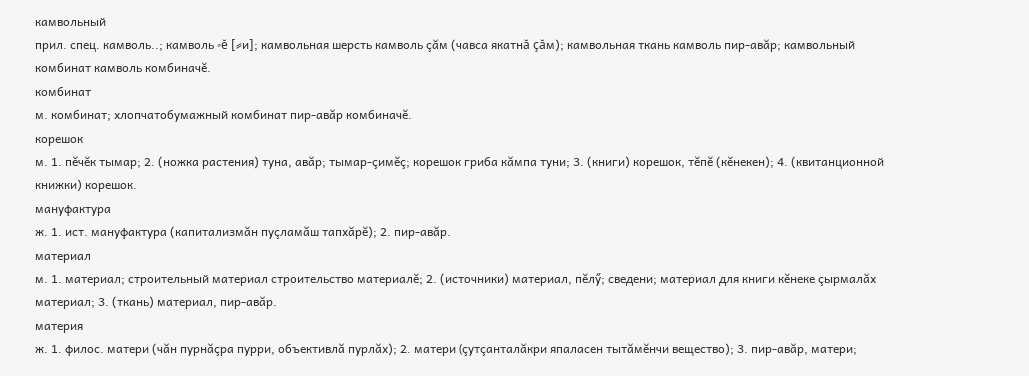камвольный
прил. спец. камволь..; камволь ⸗ĕ [⸗и]; камвольная шерсть камволь çăм (чавса якатнă çăм); камвольная ткань камволь пир-авăр; камвольный комбинат камволь комбиначĕ.
комбинат
м. комбинат; хлопчатобумажный комбинат пир-авăр комбиначĕ.
корешок
м. 1. пĕчĕк тымар; 2. (ножка растения) туна, авăр; тымар-çимĕç; корешок гриба кăмпа туни; 3. (книги) корешок, тĕпĕ (кĕнекен); 4. (квитанционной книжки) корешок.
мануфактура
ж. 1. ист. мануфактура (капитализмăн пуçламăш тапхăрĕ); 2. пир-авăр.
материал
м. 1. материал; строительный материал строительство материалĕ; 2. (источники) материал, пĕлӳ; сведени; материал для книги кĕнеке çырмалăх материал; 3. (ткань) материал, пир-авăр.
материя
ж. 1. филос. матери (чăн пурнăçра пурри, объективлă пурлăх); 2. матери (çутçанталăкри япаласен тытăмĕнчи вещество); 3. пир-авăр, матери;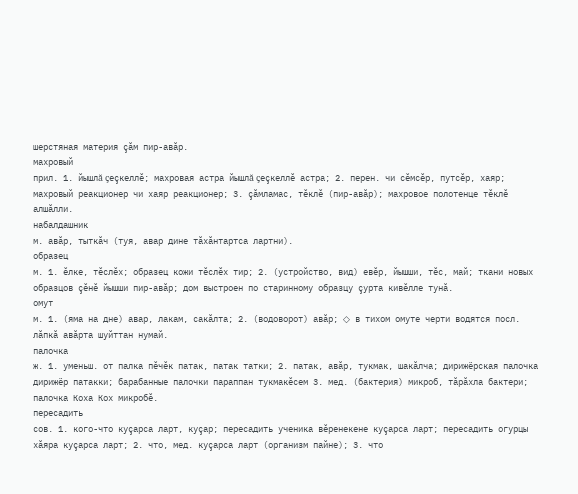шерстяная материя çăм пир-авăр.
махровый
прил. 1. йышлă çеçкеллĕ; махровая астра йышлă çеçкеллĕ астра; 2. перен. чи сĕмсĕр, путсĕр, хаяр; махровый реакционер чи хаяр реакционер; 3. çăмламас, тĕклĕ (пир-авăр); махровое полотенце тĕклĕ алшăлли.
набалдашник
м. авăр, тыткăч (туя, авар дине тăхăнтартса лартни).
образец
м. 1. ĕлке, тĕслĕх; образец кожи тĕслĕх тир; 2. (устройство, вид) евĕр, йышши, тĕс, май; ткани новых образцов çĕнĕ йышши пир-авăр; дом выстроен по старинному образцу çурта кивĕлле тунă.
омут
м. 1. (яма на дне) авар, лакам, сакăлта; 2. (водоворот) авăр; ◇ в тихом омуте черти водятся посл. лăпкă авăрта шуйттан нумай.
палочка
ж. 1. уменьш. от палка пĕчĕк патак, патак татки; 2. патак, авăр, тукмак, шакăлча; дирижёрская палочка дирижёр патакки; барабанные палочки параппан тукмакĕсем 3. мед. (бактерия) микроб, тăрăхла бактери; палочка Коха Кох микробĕ.
пересадить
сов. 1. кого-что куçарса ларт, куçар; пересадить ученика вĕренекене куçарса ларт; пересадить огурцы хăяра куçарса ларт; 2. что, мед. куçарса ларт (организм пайне); 3. что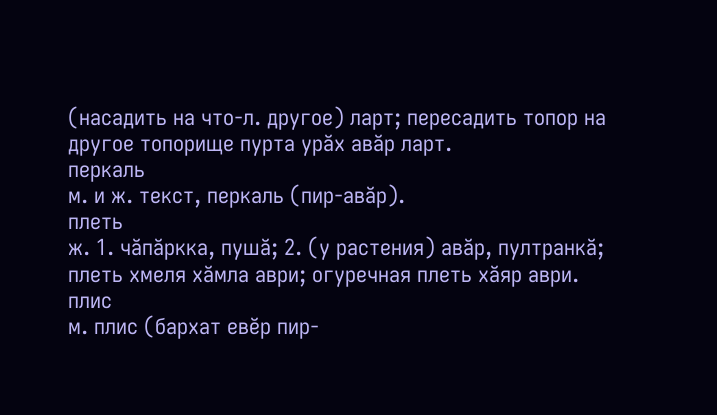(насадить на что-л. другое) ларт; пересадить топор на другое топорище пурта урăх авăр ларт.
перкаль
м. и ж. текст, перкаль (пир-авăр).
плеть
ж. 1. чăпăркка, пушă; 2. (у растения) авăр, пултранкă; плеть хмеля хăмла аври; огуречная плеть хăяр аври.
плис
м. плис (бархат евĕр пир-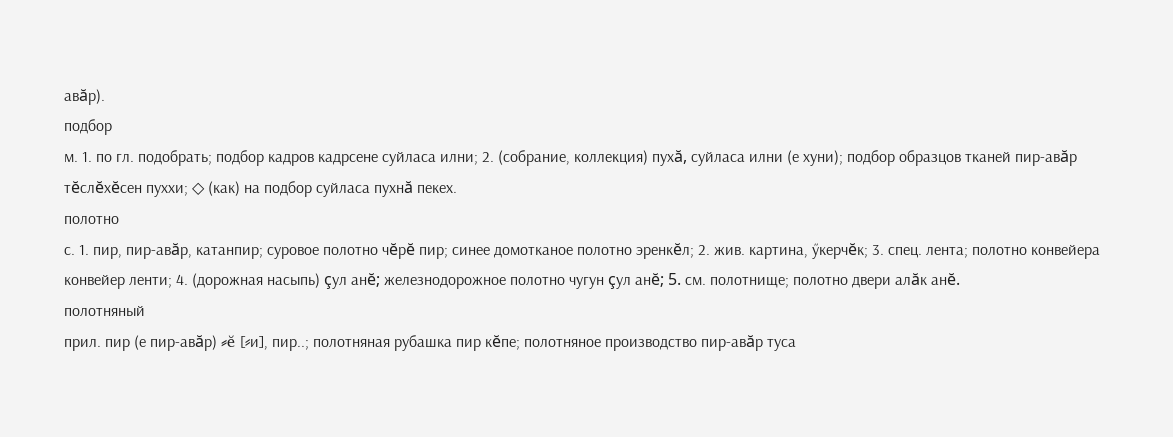авăр).
подбор
м. 1. по гл. подобрать; подбор кадров кадрсене суйласа илни; 2. (собрание, коллекция) пухă, суйласа илни (е хуни); подбор образцов тканей пир-авăр тĕслĕхĕсен пуххи; ◇ (как) на подбор суйласа пухнă пекех.
полотно
с. 1. пир, пир-авăр, катанпир; суровое полотно чĕрĕ пир; синее домотканое полотно эренкĕл; 2. жив. картина, ӳкерчĕк; 3. спец. лента; полотно конвейера конвейер ленти; 4. (дорожная насыпь) çул анĕ; железнодорожное полотно чугун çул анĕ; 5. см. полотнище; полотно двери алăк анĕ.
полотняный
прил. пир (е пир-авăр) ⸗ĕ [⸗и], пир..; полотняная рубашка пир кĕпе; полотняное производство пир-авăр туса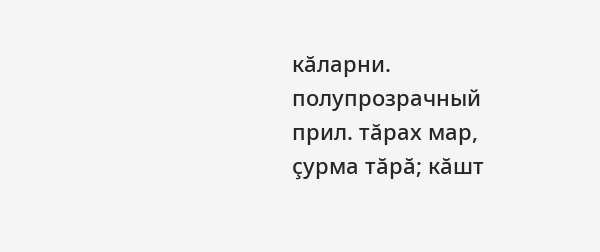кăларни.
полупрозрачный
прил. тăрах мар, çурма тăрă; кăшт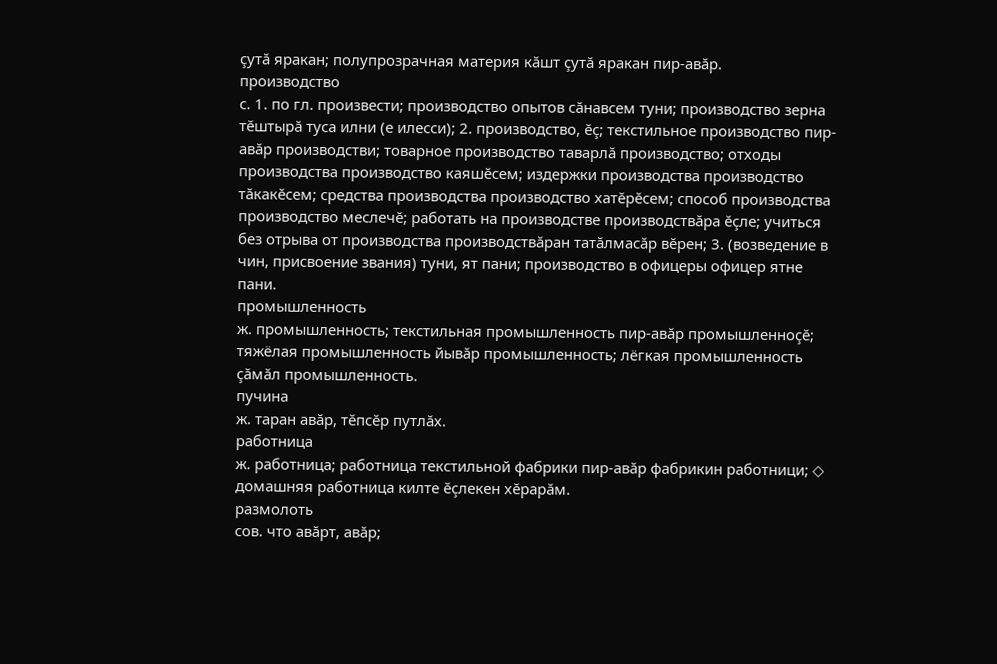çутă яракан; полупрозрачная материя кăшт çутă яракан пир-авăр.
производство
с. 1. по гл. произвести; производство опытов сăнавсем туни; производство зерна тĕштырă туса илни (е илесси); 2. производство, ĕç; текстильное производство пир-авăр производстви; товарное производство таварлă производство; отходы производства производство каяшĕсем; издержки производства производство тăкакĕсем; средства производства производство хатĕрĕсем; способ производства производство меслечĕ; работать на производстве производствăра ĕçле; учиться без отрыва от производства производствăран татăлмасăр вĕрен; 3. (возведение в чин, присвоение звания) туни, ят пани; производство в офицеры офицер ятне пани.
промышленность
ж. промышленность; текстильная промышленность пир-авăр промышленноçĕ; тяжёлая промышленность йывăр промышленность; лёгкая промышленность çăмăл промышленность.
пучина
ж. таран авăр, тĕпсĕр путлăх.
работница
ж. работница; работница текстильной фабрики пир-авăр фабрикин работници; ◇ домашняя работница килте ĕçлекен хĕрарăм.
размолоть
сов. что авăрт, авăр;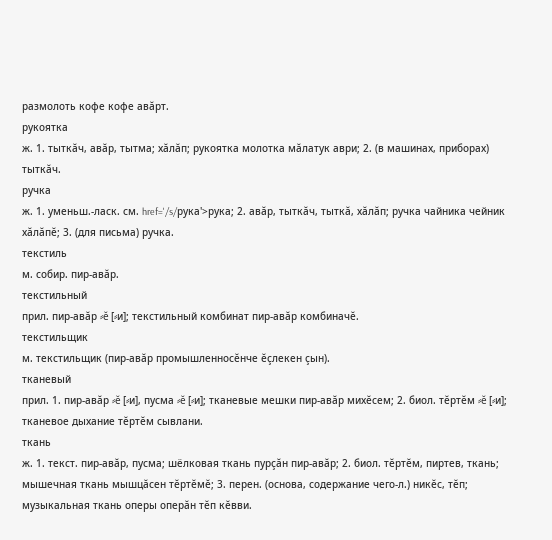размолоть кофе кофе авăрт.
рукоятка
ж. 1. тыткăч, авăр, тытма; хăлăп; рукоятка молотка мăлатук аври; 2. (в машинах, приборах) тыткăч.
ручка
ж. 1. уменьш.-ласк. см. href='/s/рука'>рука; 2. авăр, тыткăч, тыткă, хăлăп; ручка чайника чейник хăлăпĕ; 3. (для письма) ручка.
текстиль
м. собир. пир-авăр.
текстильный
прил. пир-авăр ⸗ĕ [⸗и]; текстильный комбинат пир-авăр комбиначĕ.
текстильщик
м. текстильщик (пир-авăр промышленносĕнче ĕçлекен çын).
тканевый
прил. 1. пир-авăр ⸗ĕ [⸗и], пусма ⸗ĕ [⸗и]; тканевые мешки пир-авăр михĕсем; 2. биол. тĕртĕм ⸗ĕ [⸗и]; тканевое дыхание тĕртĕм сывлани.
ткань
ж. 1. текст. пир-авăр, пусма; шёлковая ткань пурçăн пир-авăр; 2. биол. тĕртĕм, пиртев, ткань; мышечная ткань мышцăсен тĕртĕмĕ; 3. перен. (основа, содержание чего-л.) никĕс, тĕп; музыкальная ткань оперы оперăн тĕп кĕвви.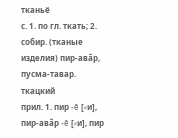тканьё
с. 1. по гл. ткать; 2. собир. (тканые изделия) пир-авăр, пусма-тавар.
ткацкий
прил. 1. пир ⸗ĕ [⸗и], пир-авăр ⸗ĕ [⸗и], пир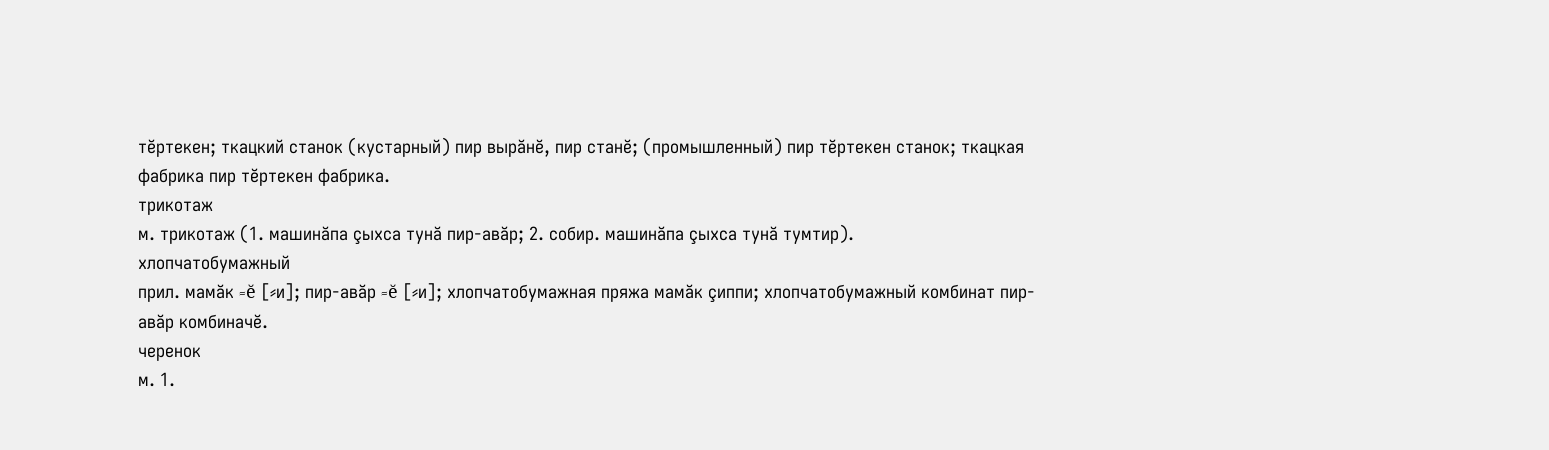тĕртекен; ткацкий станок (кустарный) пир вырăнĕ, пир станĕ; (промышленный) пир тĕртекен станок; ткацкая фабрика пир тĕртекен фабрика.
трикотаж
м. трикотаж (1. машинăпа çыхса тунă пир-авăр; 2. собир. машинăпа çыхса тунă тумтир).
хлопчатобумажный
прил. мамăк ⸗ĕ [⸗и]; пир-авăр ⸗ĕ [⸗и]; хлопчатобумажная пряжа мамăк çиппи; хлопчатобумажный комбинат пир-авăр комбиначĕ.
черенок
м. 1.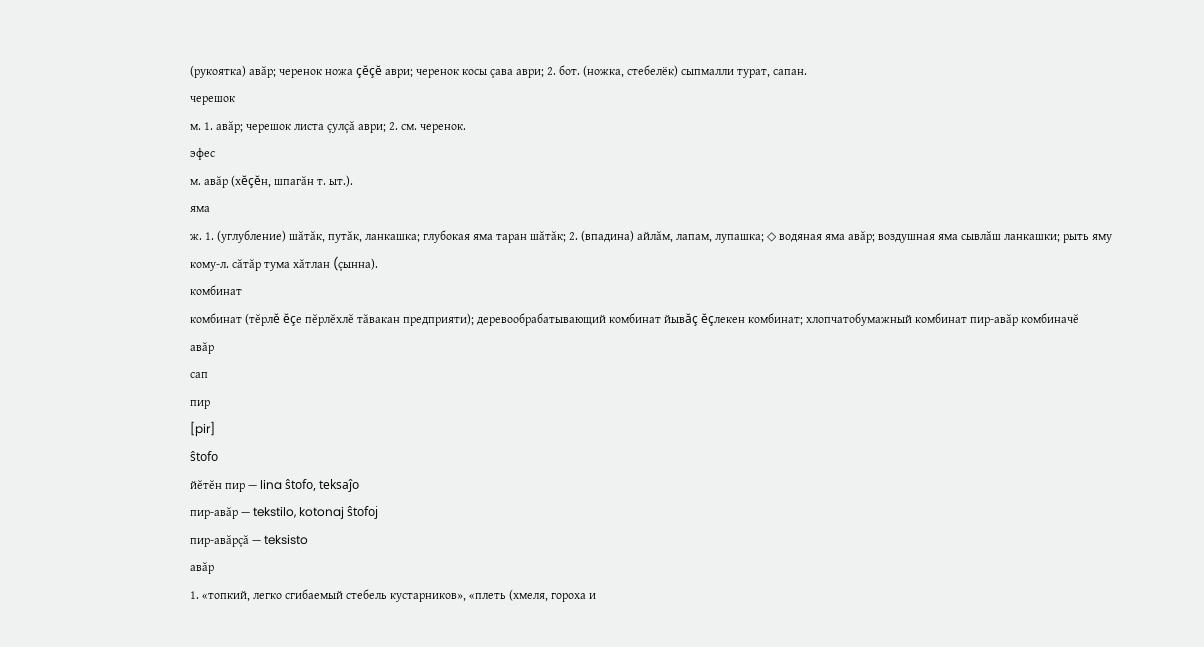(рукоятка) авăр; черенок ножа çĕçĕ аври; черенок косы çава аври; 2. бот. (ножка, стебелёк) сыпмалли турат, сапан.
черешок
м. 1. авăр; черешок листа çулçă аври; 2. см. черенок.
эфес
м. авăр (хĕçĕн, шпагăн т. ыт.).
яма
ж. 1. (углубление) шăтăк, путăк, ланкашка; глубокая яма таран шăтăк; 2. (впадина) айлăм, лапам, лупашка; ◇ водяная яма авăр; воздушная яма сывлăш ланкашки; рыть яму кому-л. сăтăр тума хăтлан (çынна).
комбинат
комбинат (тĕрлĕ ĕçе пĕрлĕхлĕ тăвакан предприяти); деревообрабатывающий комбинат йывăç ĕçлекен комбинат; хлопчатобумажный комбинат пир-авăр комбиначĕ
авăр
сап
пир
[pir]
ŝtofo
йĕтĕн пир — lina ŝtofo, teksaĵo
пир-авăр — tekstilo, kotonaj ŝtofoj
пир-авăрçă — teksisto
авăр
1. «топкий, легко сгибаемый стебель кустарников», «плеть (хмеля, гороха и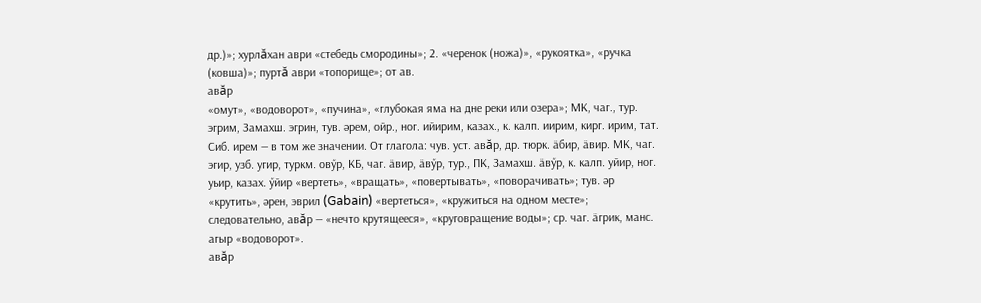др.)»; хурлăхан аври «стебедь смородины»; 2. «черенок (ножа)», «рукоятка», «ручка (ковша)»; пуртă аври «топорище»; от ав.
авăр
«омут», «водоворот», «пучина», «глубокая яма на дне реки или озера»; МК, чаг., тур. эгрим, Замахш. эгрин, тув. әрем, ойр., ног. ийирим, казах., к. калп. иирим, кирг. ирим, тат. Сиб. ирем — в том же значении. От глагола: чув. уст. авăр, др. тюрк. ӓбир, ӓвир. МК, чаг. эгир, узб. угир, туркм. овӳр, КБ, чаг. ӓвир, ӓвӳр, тур., ПК, Замахш. ӓвӳр, к. калп. уйир, ног. уьир, казах. ӳйир «вертеть», «вращать», «повертывать», «поворачивать»; тув. әр «крутить», әрен, эврил (Gabain) «вертеться», «кружиться на одном месте»; следовательно, авăр — «нечто крутящееся», «круговращение воды»; ср. чаг. ӓгрик, манс. агыр «водоворот».
авăр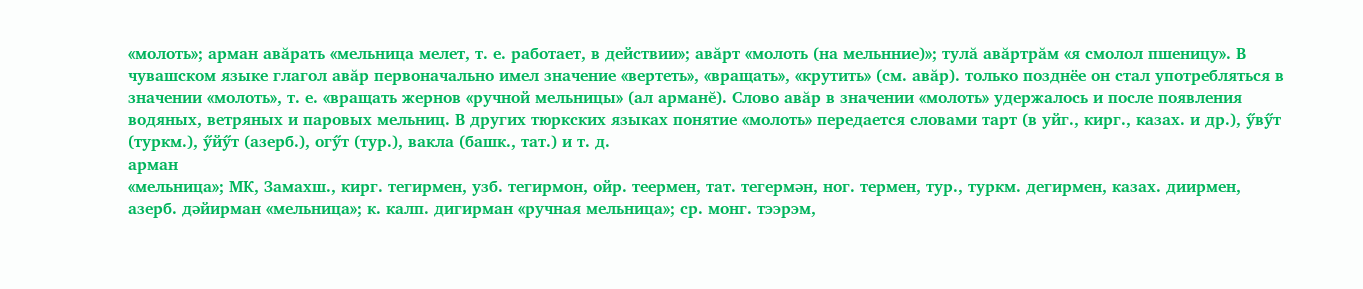«молоть»; арман авăрать «мельница мелет, т. е. работает, в действии»; авăрт «молоть (на мельнние)»; тулă авăртрăм «я смолол пшеницу». В чувашском языке глагол авăр первоначально имел значение «вертеть», «вращать», «крутить» (см. авăр). только позднёе он стал употребляться в значении «молоть», т. е. «вращать жернов «ручной мельницы» (ал арманĕ). Слово авăр в значении «молоть» удержалось и после появления водяных, ветряных и паровых мельниц. В других тюркских языках понятие «молоть» передается словами тарт (в уйг., кирг., казах. и др.), ӳвӳт (туркм.), ӳйӳт (азерб.), огӳт (тур.), вакла (башк., тат.) и т. д.
арман
«мельница»; МК, Замахш., кирг. тегирмен, узб. тегирмон, ойр. теермен, тат. тегермән, ног. термен, тур., туркм. дегирмен, казах. диирмен, азерб. дәйирман «мельница»; к. калп. дигирман «ручная мельница»; ср. монг. тээрэм,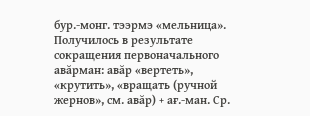бур.-монг. тээрмэ «мельница». Получилось в результате сокращения первоначального авăрман: авăр «вертеть», «крутить», «вращать (ручной жернов», см. авăр) + ағ.-ман. Ср.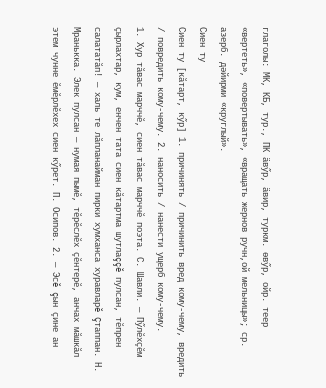глаголы: МК, КБ, тур., ПК ӓвӳр, ӓвир, туркм. өвӳр, ойр. теер «вертеть», «повертывать», «вращать жернов ручн,ой мельницы»; ср. азерб. дәйирми «круглый».
Сиен ту
Сиен ту [кăтарт, кӳр] 1. причинять / причинить вред кому-чему, вредить / повредить кому-чему. 2. наносить / нанести ущерб кому-чему.
1. Хур тăвас марччĕ, сиен тăвас марччĕ поэта. С. Шавли. — Пӳлĕхçĕм çырлахтар, кум, енчен тата сиен кăтартма шутлаççĕ пулсан, тĕпрен салататăп! — халь те лăпланайман пирки хумханса хуравларĕ Çтаппан. Н. Мранькка. Элек пулсан — нумая пымĕ, тĕрĕслĕх çĕнтерĕ, анчах мăшкăл этем чунне ĕмĕрлĕхех сиен кӳрет. П. Осипов. 2. — Эсĕ çын çине ан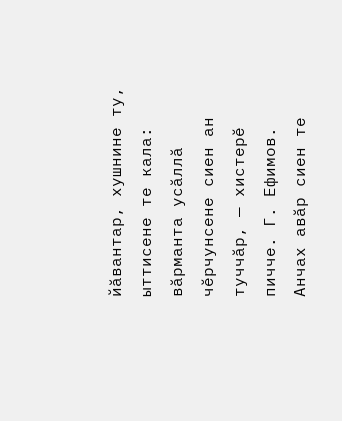йăвантар, хушнине ту, ыттисене те кала: вăрманта усăллă чĕрчунсене сиен ан туччăр, — хистерĕ пичче. Г. Ефимов. Анчах авăр сиен те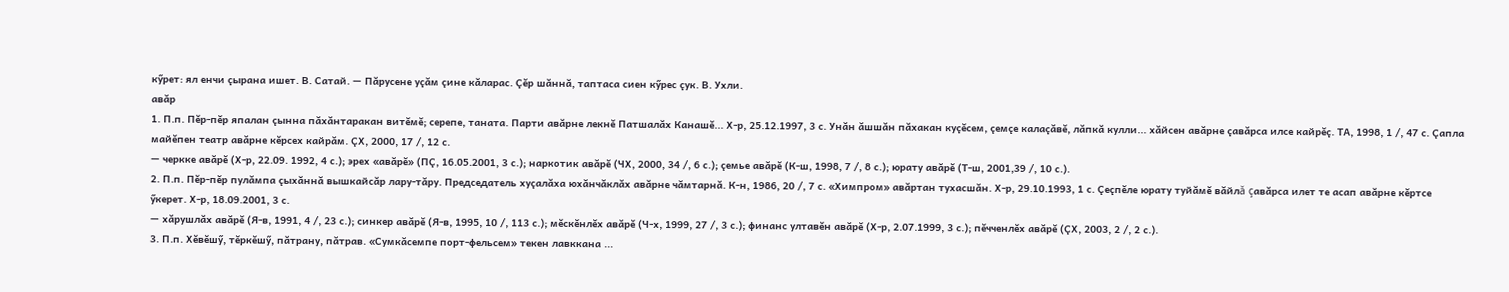кӳрет: ял енчи çырана ишет. В. Сатай. — Пăрусене уçăм çине кăларас. Çĕр шăннă, таптаса сиен кӳрес çук. В. Ухли.
авăр
1. П.п. Пĕр-пĕр япалан çынна пăхăнтаракан витĕмĕ; серепе, таната. Парти авăрне лекнĕ Патшалăх Канашĕ... Х-р, 25.12.1997, 3 с. Унăн ăшшăн пăхакан куçĕсем, çемçе калаçăвĕ, лăпкă кулли... хăйсен авăрне çавăрса илсе кайрĕç. ТА, 1998, 1 /, 47 с. Çапла майĕпен театр авăрне кĕрсех кайрăм. ÇХ, 2000, 17 /, 12 с.
— черкке авăрĕ (Х-р, 22.09. 1992, 4 с.); эрех «авăрĕ» (ПÇ, 16.05.2001, 3 с.); наркотик авăрĕ (ЧХ, 2000, 34 /, 6 с.); çемье авăрĕ (К-ш, 1998, 7 /, 8 с.); юрату авăрĕ (Т-ш, 2001,39 /, 10 с.).
2. П.п. Пĕр-пĕр пулăмпа çыхăннă вышкайсăр лару-тăру. Председатель хуçалăха юхăнчăклăх авăрне чăмтарнă. К-н, 1986, 20 /, 7 с. «Химпром» авăртан тухасшăн. Х-р, 29.10.1993, 1 с. Çеçпĕле юрату туйăмĕ вăйлă çавăрса илет те асап авăрне кĕртсе ӳкерет. Х-р, 18.09.2001, 3 с.
— хăрушлăх авăрĕ (Я-в, 1991, 4 /, 23 с.); синкер авăрĕ (Я-в, 1995, 10 /, 113 с.); мĕскĕнлĕх авăрĕ (Ч-х, 1999, 27 /, 3 с.); финанс ултавĕн авăрĕ (Х-р, 2.07.1999, 3 с.); пĕчченлĕх авăрĕ (ÇХ, 2003, 2 /, 2 с.).
3. П.п. Хĕвĕшӳ, тĕркĕшӳ, пăтрану, пăтрав. «Сумкăсемпе порт-фельсем» текен лавккана ...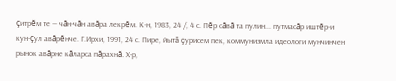çитрĕм те — чăн-чăн авăра лекрĕм. К-н, 1983, 24 /, 4 с. Пĕр сăвă та пулин... путмасăр иштĕр-и кун-çул авăрĕнче. Г.Ирхи, 1991, 24 с. Пире, йытă çурисем пек, коммунизмла идеологи мунчинчен рынок авăрне кăларса пăрахнă. Х-р,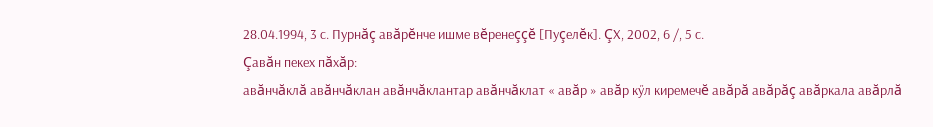28.04.1994, 3 с. Пурнăç авăрĕнче ишме вĕренеççĕ [Пуçелĕк]. ÇХ, 2002, 6 /, 5 с.
Çавăн пекех пăхăр:
авăнчăклă авăнчăклан авăнчăклантар авăнчăклат « авăр » авăр кӳл киремечĕ авăрă авăрăç авăркала авăрлă